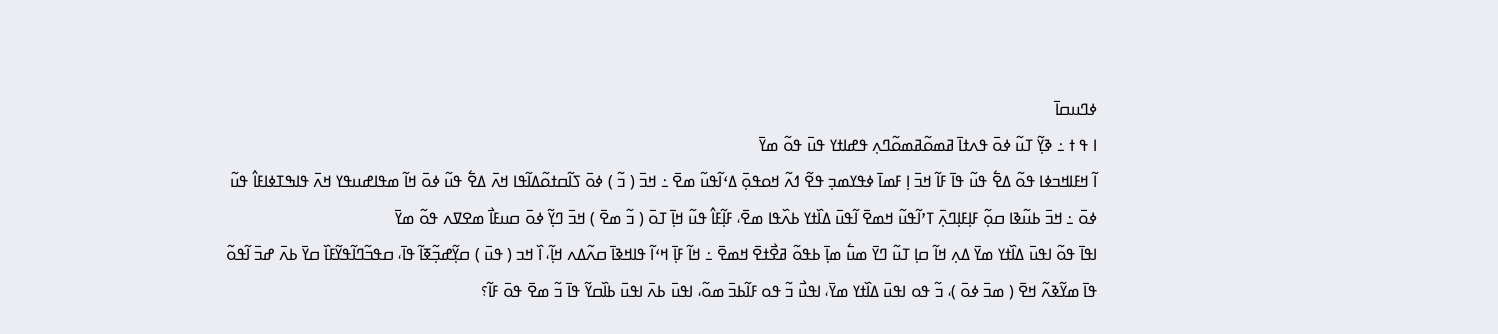ߦߣߎߛߊ߫
ߊ ߟ ߙ ߸ ߢߌ߲߬ ߠߎ߬ ߦߋ߫ ߟߍߙߊ߫ ߥߘߋ߬ߥߘߋ߬ߣߍ߲ ߟߝߊߙߌ ߟߎ߫ ߟߋ߬ ߘߌ߫
ߊ߬ ߞߓߊߞߏߦߊ ߟߋ߬ ߡߐ߱ ߟߎ߬ ߟߊ߫ ߓߊ߬ ߞߏ߫ ߊ߲ ߓߘߊ߫ ߦߟߌߘߏ߲ ߟߐ߬ ߗߍ߬ ߞߋߟߋ߲߫ ߡߵߊ߬ߟߎ߬ ߘߐ߫ ߸ ߞߏ߫ ( ߏ߬ ) ߦߋ߫ ߖߊ߬ߛߙߋ߬ߡߊ߬ߟߊ ߞߍ߫ ߡߐ߱ ߟߎ߬ ߦߋ߫ ߞߊ߬ ߘߟߊߝߎߟߌ ߞߍ߫ ߟߊߒߠߦߊߓߊ߮ ߟߎ߬ ߦߋ߫ ߸ ߞߏ߫ ߕߎ߬ߢߊ ߛߋ߲߬ ߓߊ߲ߓߊ߲ߣߍ߲߫ ߠߴߊ߬ߟߎ߬ ߞߘߐ߫ ߊ߬ߟߎ߫ ߡߊ߰ߙߌ ߕߍ߰ߟߊ ߘߐ߫، ߓߊ߲߬ߓߊ߮ ߟߎ߬ ߞߊ߲߫ ߠߋ߫ ( ߏ߬ ߘߐ߫ ) ߞߏ߫ ߣߌ߲߬ ߦߋ߫ ߛߎߓߊ߯ ߘߐߜߍ ߟߋ߬ ߘߌ߫
ߊߟߊ߫ ߟߋ߬ ߊߟߎ߫ ߡߊ߰ߙߌ ߘߌ߫ ߡߍ߲ ߞߊ߬ ߛߊ߲ ߠߎ߬ ߣߌ߫ ߘߎ߱ ߘߊ߲߫ ߕߟߋ߬ ߥߐ߯ߙߐ߫ ߞߘߐ߫ ߸ ߞߊ߬ ߓߊ߲߫ ߞߵߊ߬ ߟߊߞߢߊ߫ ߛߍ߬ߡߍ ߞߊ߲߬، ߊ߰ ߞߏ ( ߟߎ߫ ) ߛߌ߲߬ߝߏ߲߬ߧߊ߬ ߟߊ߫، ߛߟߏ߬ߣߊ߬ߟߌ߬ߓߊ߰ ߛߌ߫ ߕߍ߫ ߝߏ߫ ߊ߬ߟߋ߬ ߟߊ߫ ߘߌ߬ߢߍ߬ ߞߐ߫ ( ߘߏ߫ ߦߋ߫ )، ߏ߬ ߟߋ ߊߟߎ߫ ߡߊ߰ߙߌ ߘߌ߫، ߊߟߎ߯ ߏ߬ ߟߋ ߓߊ߬ߕߏ߫ ߘߋ߬، ߊߟߎ߫ ߕߍ߫ ߊߟߎ߫ ߕߊ߰ߛߌ߬ ߟߊ߫ ߏ߬ ߘߐ߫ ߟߋ߫ ߓߊ߬؟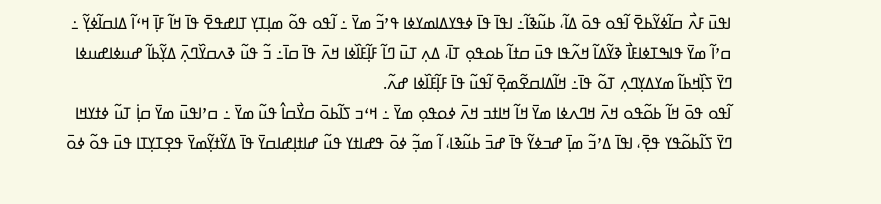ߊߟߎ߫ ߓߍ߯ ߛߊ߬ߦߌ߬ߕߐ߫ ߊ߬ߟߋ ߟߋ߫ ߡߊ߬، ߕߎ߬ߢߊ߬߸ ߊߟߊ߫ ߟߊ߫ ߦߟߌߡߊߘߌߦߊ ߟߴߏ߬ ߘߌ߫ ߸ ߊ߬ߟߋ ߟߋ߬ ߘߊ߲ߠߌ߲ ߠߊߝߟߐ߫ ߟߊ߫ ߞߊ߬ ߓߊ߲߫ ߞߵߊ߬ ߡߊߛߊ߬ߦߌ߲߬ ߸ ߛߴߊ߬ ߘߌ߫ ߟߊߒߠߦߊߓߊ߯ ߢߌ߬ߡߊ߬ ߞߍ߬ߟߊ ߟߎ߫ ߛߙߊ߬ ߕߋߟߋ߲ ߠߊ߫، ߡߍ߲ ߠߎ߫ ߣߊ߬ ߓߊ߲߬ߓߊ߰ߦߊ ߞߍ߫ ߟߊ߫ ߛߊ߫߸ ߏ߬ ߟߎ߬ ߢߍߛߌ߰ߣߍ߲߫ ߡߌ߲߬ߕߊ߬ ߝߎߦߊߝߎߦߊ ߣߌ߫ ߖߊ߲߰ߞߕߊ߬ ߘߌߡߌ߲ߣߍ߲ ߠߋ߬ ߟߊ߫߸ ߞߊ߬ߡߊߛߐ߬ߘߐ߲߫ ߊ߬ߟߎ߬ ߟߊ߫ ߓߊ߲߬ߓߊ߰ߦߊ ߝߍ߬.
ߊ߬ߟߋ ߟߋ߫ ߞߊ߬ ߕߋ߬ߟߋ ߞߍ߫ ߞߣߍߦߊ ߘߌ߫ ߞߊ߬ ߞߊߙߏ ߞߍ߫ ߦߋߟߋ߲ ߘߌ߫ ߸ ߞߵߏ ߖߊ߬ߕߋ߫ ߛߌ߯ߛߊ߮ ߟߎ߬ ߘߌ߫ ߸ ߛߴߊߟߎ߫ ߘߌ߫ ߛߊ߲߭ ߠߎ߬ ߦߙߌߞߊ ߣߌ߫ ߖߊ߬ߕߋ߬ߟߌ ߟߐ߲߫، ߊߟߊ߫ ߡߴߏ߬ ߘߊ߲߫ ߝߏߦߌ߬ ߟߊ߫ ߝߏ߫ ߕߎ߬ߢߊ، ߊ߬ ߘߏ߲߬ ߦߋ߫ ߟߝߊߙߌ ߟߎ߬ ߝߊߙߊ߲ߝߊߛߌ߫ ߟߊ߫ ߡߌ߬ߙߌ߲߬ߘߌ߫ ߟߐ߲ߠߌ߲ߠߊ ߟߎ߫ ߟߋ߬ ߦߋ߫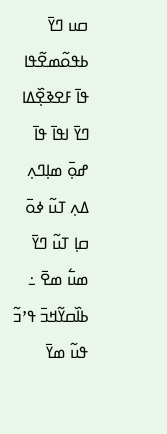ߛߎ ߣߌ߫ ߕߟߋ߬ߘߐ߬ߟߊ ߟߊ߫ ߓߐߢߐ߲߰ߡߊ ߣߌ߫ ߊߟߊ߫ ߟߊ߫ ߝߋ߲߫ ߘߊ߲ߣߍ߲ ߡߍ߲ ߠߎ߬ ߦߋ߫ ߛߊ߲ ߠߎ߬ ߣߌ߫ ߘߎ߱ ߘߐ߫ ߸ ߕߊ߰ߛߌ߬ߞߏ߫ ߟߴߏ߬ ߟߎ߬ ߘߌ߫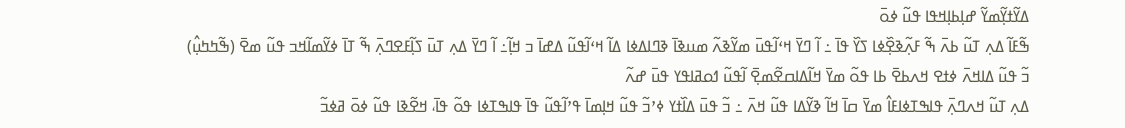ߡߌ߬ߙߌ߲߬ߘߌ߬ ߝߊ߲ߕߊ߲ߞߟߊ ߟߎ߬ ߦߋ߫
ߒ߬ߓߊ߬ ߡߍ߲ ߠߎ߬ ߕߍ߫ ߒ߬ ߓߍ߲߬ߢߐ߲߰ߦߊ ߖߌ߰ ߟߊ߫ ߸ ߊ߬ ߣߌ߫ ߞߵߊ߬ߟߎ߫ ߘߌ߬ߢߍ߬ ߘߎߢߊ߫ ߢߣߊߡߦߊ ߡߊ߬ ߞߵߊ߬ߟߎ߬ ߡߝߊ߫ ߏ ߞߊ߲߬߸ ߊ߬ ߣߌ߫ ߡߍ߲ ߠߎ߫ ߖߊ߲߬ߓߐߣߍ߲߫ ߒ߬ ߠߊ߫ ߦߌ߬ߘߊ߬ߞߏ ߟߎ߬ ߘߐ߫ (ߒ߬ߤߤߎ߲߮)
ߏ߬ ߟߎ߬ ߡߊߞߍ߫ ߦߙߐ ߞߍߕߐ߫ ߕߊ ߟߋ߬ ߘߌ߫ ߞߊ߬ߡߊߛߐ߬ߘߐ߲߫ ߊ߬ߟߎ߬ ߗߋߥߊߟߌ ߟߎ߫ ߝߍ߬
ߡߍ߲ ߠߎ߬ ߞߍߣߍ߲߫ ߟߊߒߠߦߊߓߊ߮ ߘߌ߫ ߛߊ߫ ߞߊ߬ ߢߌ߬ߡߊ ߟߎ߬ ߞߍ߫ ߸ ߏ߬ ߟߎ߫ ߡߊ߰ߙߌ ߦߴߏ߬ ߟߎ߬ ߞߊ߲ߘߊ߫ ߟߴߊ߬ߟߎ߬ ߟߊ߫ ߟߊߒߠߦߊ ߟߋ߬ ߟߊ߫، ߞߐ߬ߢߊ ߟߎ߬ ߦߋ߫ ߥߦߏ߬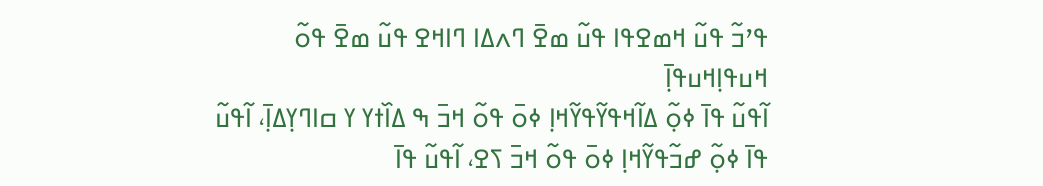ߟߴߏ߬ ߟߎ߬ ߞߘߐߟߊ ߟߎ߬ ߘߐ߫ ߣߍߡߊ ߣߊߞߐ ߟߎ߬ ߘߐ߫ ߟߋ߬ ߞߎߟߊ߲ߞߎߟߊ߲߫
ߊ߬ߟߎ߬ ߟߊ߫ ߦߋ߲߬ ߡߊ߬ߞߟߌ߬ߟߌ߬ߞߊ߲ ߦߋ߫ ߟߋ߬ ߞߏ߫ ߒ ߡߊ߰ߙߌ ߌ ߛߊߣߌ߲ߡߊ߲߫، ߊ߬ߟߎ߬ ߟߊ߫ ߦߋ߲߬ ߝߏ߬ߟߌ߬ߞߊ߲ ߦߋ߫ ߟߋ߬ ߞߏ߫ ߖߐ، ߊ߬ߟߎ߬ ߟߊ߫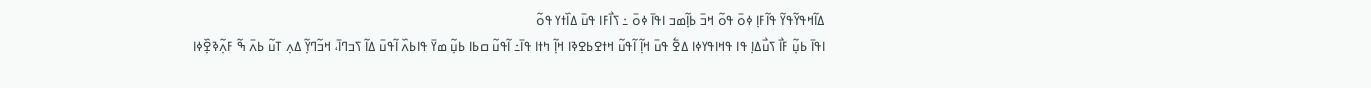ߡߊ߬ߞߟߌ߬ߟߌ߬ ߟߊ߬ߓߊ߲ ߦߋ߫ ߟߋ߬ ߞߏ߫ ߕߊ߲߬ߘߏ ߊߟߊ߫ ߦߋ߫ ߸ ߖߊ߯ߓߊ ߟߎ߫ ߡߊ߰ߙߌ ߟߋ߬
ߊߟߊ߫ ߕߎ߲߬ ߓߊ߯ ߖߎ߯ߡߊ߲ ߟߊ ߟߞߊߟߌߦߊ ߡߐ߱ ߟߎ߫ ߞߊ߲߬ ߊ߬ߟߎ߬ ߞߙߐߕߐߢߊ ߞߊ߲߬ ߤߙߊ ߟߊ߫߸ ߊ߬ߟߎ߬ ߛߕߊ ߕߎ߲߬ ߘߌ߫ ߟߊߕߍ߰ ߊ߬ߟߎ߫ ߡߊ߬ ߖߏߣߊ߫، ߞߏ߬ߣߌ߲߬ ߡߍ߲ ߠߎ߬ ߕߍ߫ ߒ߬ ߓߍ߲߬ߢߐ߲߰ߦߊ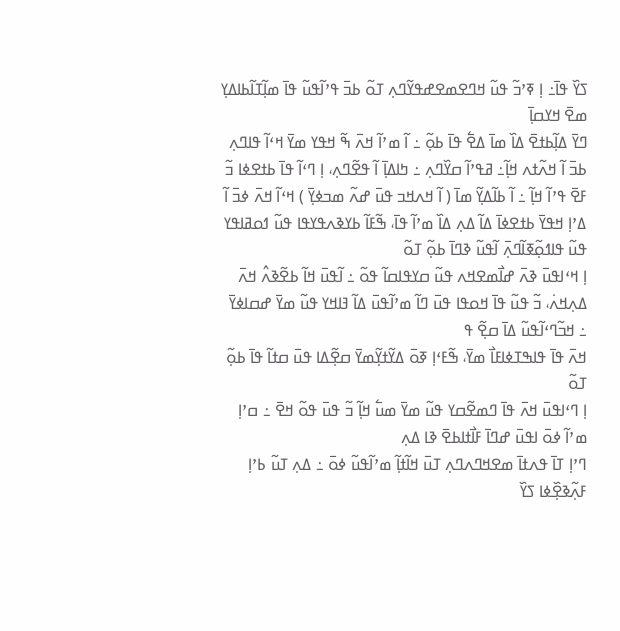ߖߌ߰ ߟߊ߫߸ ߊ߲ ߧߴߏ߬ ߟߎ߬ ߞߣߐߘߐߝߟߌ߬ߣߍ߲ ߠߋ߬ ߕߏ߫ ߟߴߊ߬ߟߎ߬ ߟߊ߫ ߘߊ߲߬ߠߊ߬ߕߊߡߌ߲ ߘߐ߫ ߞߌߛߊ߲߫
ߣߌ߫ ߡߊ߲߬ߕߙߐ߫ ߡߊ߰ ߘߊ߫ ߡߐ߱ ߟߊ߫ ߕߋ߲߬ ߸ ߊ߬ ߘߴߊ߬ ߞߍ߫ ߒ߬ ߞߟߌ ߘߌ߫ ߞߵߊ߬ ߟߊߣߍ߲ ߕߏ߫ ߊ߬ ߞߍ߬ߙߍ ߞߊ߲߬߸ ߥߟߴߊ߬ ߛߌ߰ߣߍ߲ ߸ ߤߊߡߊ߲߫ ߊ߬ ߟߐ߬ߣߍ߲، ߊ߲ ߣߵߊ߬ ߟߊ߫ ߕߙߐߦߊ ߏ߬ ߓߐ߫ ߟߴߊ߬ ߞߊ߲߬ ߸ ߊ߬ ߕߊ߬ߡߌ߲߬ ߘߊ߫ ( ߊ߬ ߞߍߞߏ ߟߎ߫ ߝߍ߬ ߘߏߦߌ߲߫ ) ߞߵߊ߬ ߞߍ߫ ߦߏ߫ ߊ߬ ߡߴߊ߲ ߞߟߌ߫ ߕߙߐߦߊ߫ ߡߊ߬ ߡߍ߲ ߡߊ߰ ߘߴߊ߬ ߟߊ߫، ߒ߬ߓߊ߬ ߕߌߢߍߟߌߟߊ ߟߎ߬ ߗߋߥߊߟߌ ߟߎ߬ ߟߊߗߋ߲߬ߧߊ߬ߣߍ߲߫ ߊ߬ߟߎ߬ ߢߣߊ߫ ߕߋ߲߬ ߠߋ߬
ߊ߲ ߞߵߊߟߎ߫ ߢߍ߫ ߝߊ߯ߘߐߞߍ ߟߎ߬ ߛߌߟߊߛߊ߬ ߟߋ߬ ߸ ߊ߬ߟߎ߫ ߞߊ߬ ߕߐ߬ߢߍ߮ ߞߍ߫ ߡߍ߲ߞߍ߭، ߏ߬ ߟߎ߬ ߟߊ߫ ߞߋߟߊ ߟߎ߫ ߣߊ߬ ߘߴߊ߬ߟߎ߫ ߡߊ߬ ߔߊߞߌ ߟߎ߬ ߘߌ߫ ߝߛߊߦߌ߫ ߸ ߞߏ߬ߣߵߊ߬ߟߎ߬ ߡߊ߫ ߛߐ߲߬ ߟ
ߞߍ߫ ߟߊ߫ ߟߊߒߠߦߊߓߊ߯ ߘߌ߫، ߒ߬ߓߵߊ߲ ߧߋ߫ ߡߌ߬ߙߌ߲߬ߘߌ߫ ߛߐ߲߬ߡߊ ߟߎ߫ ߛߙߊ߬ ߟߊ߫ ߕߋ߲߬ ߠߋ߬
ߊ߲ ߣߵߊߟߎ߫ ߞߍ߫ ߟߊ߫ ߣߘߐ߬ߛߌ ߟߎ߬ ߘߌ߫ ߘߎ߱ ߞߊ߲߬ ߏ߬ ߟߎ߫ ߟߋ߬ ߞߐ߫ ߸ ߛߴߊ߲ ߘߴߊ߬ ߦߋ߫ ߊߟߎ߫ ߝߣߊ߫ ߓߊ߯ߙߊߕߐ߫ ߢߊ ߡߍ߲
ߣߴߊ߲ ߠߊ߫ ߟߍߙߊ߫ ߘߐߞߣߍߣߍ߲ ߠߎ߫ ߞߊ߬ߙߊ߲߬ ߘߴߊ߬ߟߎ߬ ߦߋ߫ ߸ ߡߍ߲ ߠߎ߬ ߕߴߊ߲ ߓߍ߲߬ߢߐ߲߰ߦߊ ߖߌ߰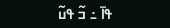ߟߊ߫ ߸ ߏ߬ ߟߎ߬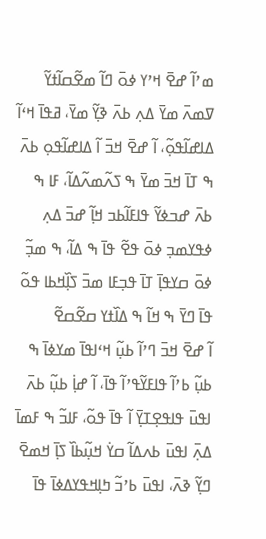ߘߴߊ߬ ߝߐ߫ ߞߴߌ ߦߋ߫ ߣߊ߬ ߘߐ߬ߛߊ߬ߙߌ߬ ߜߘߍ߫ ߘߌ߫ ߡߍ߲ ߕߍ߫ ߢߌ߲߬ ߘߌ߫، ߥߟߊ߫ ߞߵߊ߬ ߡߊߝߊ߬ߟߋ߲߬، ߊ߬ ߝߐ߫ ߞߏ߫ ߊ߬ ߡߊߝߊ߬ߟߋ߲ ߕߍ߫ ߒ ߠߊ߫ ߞߏ߫ ߘߌ߫ ߒ ߖߍ߬ߘߍ߬ߡߊ߬، ߓߊ ߒ ߕߍ߫ ߝߏߦߌ߬ ߟߊߓߊ߬ߕߏ ߞߊ߲߬ ߝߏ߫ ߡߍ߲ ߦߟߌߘߏ߲ ߦߋ߫ ߟߐ߬ ߟߊ߫ ߒ ߡߊ߬، ߒ ߘߏ߲߬ ߦߋ߫ ߛߌߟߊ߲߫ ߠߊ߫ ߟߏ߲ߓߊ ߘߏ߫ ߖߊ߲߰ߞߕߊ ߟߋ߬ ߟߊ߫ ߣߌ߫ ߒ ߞߊ߬ ߒ ߡߊ߰ߙߌ ߛߐ߬ߛߐ߬
ߊ߬ ߝߐ߫ ߞߏ߫ ߣߴߊ߬ ߕߎ߲߬ ߞߵߊߟߊ߫ ߘߌߦߊ߫ ߒ ߕߎ߲߬ ߕߴߊ߬ ߟߊߓߌ߬ߟߴߊ߬ ߟߊ߫، ߊ߬ ߝߊ߲߭ ߕߎ߲߬ ߕߍ߫ ߊߟߎ߫ ߟߊߟߐ߲ߠߌ߲߫ ߊ߬ ߟߊ߫ ߟߋ߬، ߓߊߏ߬ ߒ ߓߘߊ߫ ߡߍ߲߫ ߊߟߎ߫ ߕߍߡߊ߬ ߛߌ߭ ߞߎ߲߬ߕߊ߰ ߖߊ߲߫ ߞߘߐ߫ ߣߌ߲߬ ߢߍ߫، ߊߟߎ߫ ߕߴߏ߬ ߤߊ߲ߞߟߌߡߦߊ߫ ߟߊ߫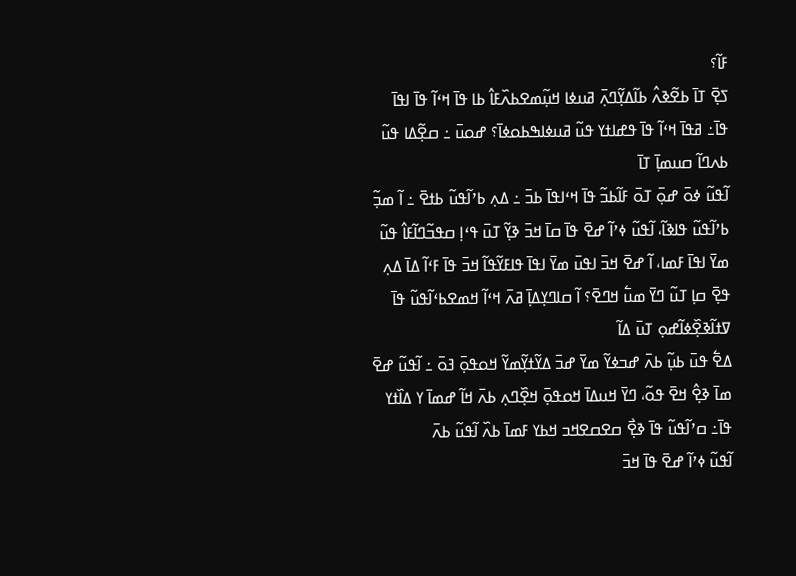ߓߊ߬؟
ߖߐ߲߫ ߠߊ߫ ߕߐ߬ߢߍ߮ ߕߊ߬ߡߌ߲߬ߣߍ߲߫ ߥߎߦߊ ߞߎ߲߬ߘߐߕߍ߰ߓߊ߮ ߕߊ ߟߊ߫ ߞߵߊ߬ ߟߊ߫ ߊߟߊ߫ ߟߊ߫߸ ߥߟߊ߫ ߞߵߊ߬ ߟߊ߫ ߟߝߊߙߌ ߟߎ߬ ߥߎߦߊߒߕߋߦߊ߫؟ ߝߋߎ߫ ߸ ߛߐ߲߬ߡߊ ߟߎ߬ ߕߍߣߊ߬ ߛߎߘߊ߲߫ ߠߊ߫
ߊ߬ߟߎ߬ ߦߋ߫ ߝߋ߲߫ ߠߋ߫ ߓߊ߬ߕߏ߬ ߟߊ߫ ߞߵߊߟߊ߫ ߕߏ߫ ߸ ߡߍ߲ ߕߴߊ߬ߟߎ߬ ߕߙߐ߫ ߸ ߊ߬ ߘߏ߲߬ ߕߴߊ߬ߟߎ߬ ߟߊߢߊ߬، ߊ߬ߟߎ߬ ߦߴߊ߬ ߝߐ߫ ߟߊ߫ ߛߊ߫ ߞߏ߫ ߢߌ߲߬ ߠߎ߫ ߟߵߊ߲ ߛߟߏ߬ߣߊ߬ߓߊ߮ ߟߎ߬ ߘߌ߫ ߊߟߊ߫ ߓߘߊ، ߊ߬ ߝߐ߫ ߞߏ߫ ߊߟߎ߫ ߘߌ߫ ߊߟߊ߫ ߟߊߓߌ߬ߟߊ߬ ߞߏ߫ ߟߊ߫ ߓߵߊ߬ ߡߊ߫ ߡߍ߲ ߟߐ߲߫ ߛߊ߲ ߠߎ߬ ߣߌ߫ ߘߎ߱ ߞߣߐ߫؟ ߊ߬ ߛߊߣߌ߲ߡߊ߲߫ ߥߍ߫ ߞߵߊ߬ ߞߘߐߕߵߊ߬ߟߎ߬ ߟߊ߫ ߜߙߊ߬ߢߐ߲߰ߦߊ߬ߝߋ߲ ߠߎ߫ ߡߊ߬
ߡߐ߱ ߟߎ߫ ߕߎ߲߬ ߕߍ߫ ߝߏߦߌ߬ ߘߌ߫ ߝߏ߫ ߡߌ߬ߙߌ߲߬ߘߌ߬ ߞߋߟߋ߲߫ ߔߋ߫ ߸ ߊ߬ߟߎ߬ ߝߐ߫ ߘߊ߫ ߢߐ߲߮ ߞߐ߫ ߟߋ߬، ߣߌ߫ ߞߎߡߊ߫ ߞߋߟߋ߲߫ ߞߐ߲߰ߣߍ߲ ߕߍ߫ ߞߊ߬ ߝߘߊ߫ ߌ ߡߊ߰ߙߌ ߟߊ߫߸ ߛߴߊ߬ߟߎ߬ ߟߊ߫ ߢߐ߲߯ ߛߐߛߐߞߏ ߞߕߌ ߓߘߊ߫ ߕߍ߰ ߊ߬ߟߎ߬ ߕߍ߫
ߊ߬ߟߎ߬ ߦߴߊ߬ ߝߐ߫ ߟߊ߫ ߞߏ߫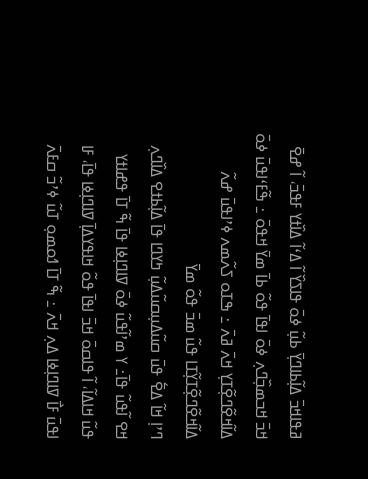ߥߟߊߞߏ߫ ߡߊ߲߬ߕߊߣߌ߲߫ ߕߎ߲߬ ߦߋ߫ ߟߊߖߌ߰ ߊ߬ ߡߵߊ߬ ߡߊ߰ߙߌ ߓߟߏ߫، ߊ߬ ߝߐ߫ ߞߏ߫ ߞߏߘߏ߲߰ߣߍ߲ ߦߋ߫ ߊߟߊ߫ ߟߋ߬ ߕߊ߫ ߘߌ߫ ߞߟߋ߫ ߸ ߒ߬ߓߵߊߟߎ߫ ߦߋ߫ ߡߊ߬ߞߐ߬ߣߐ߲߬ߠߌ߲ ߞߍ߫ ߥߍ߫ ߸ ߒߠߋ ߖߍ߬ߘߍ ߦߴߊߟߎ߫ ߝߍ߬ ߡߊ߬ߞߐ߬ߣߐ߲߬ߠߌ߲߬ߠߊ ߟߎ߬ ߘߏ߫ ߟߋ߬ ߘߌ߫
ߣߴߊ߲ ߞߊ߬ ߡߐ߱ ߟߎ߫ ߛߎ߬ߡߎ߲ߛߎ߬ߡߎ߲߬ ߤߌߣߊ ߟߊ߫ ߡߊ߲߬ߕߙߐ ߡߊ߰ߣߍ߲ ߞߐ ߊ߬ߟߎ߬ ߟߊ߫߸ ߌ ߘߴߊ߬ߟߎ߬ ߦߋ߫ ߜߊߣߊ߲ߦߊ ߟߊ߫ ߒ߬ ߠߊ߫ ߟߝߊߙߌ ߟߎ߬ ߞߊߡߊ߬، ߊ߬ ߟߊߛߋ߫ ߞߏ߫ ߊߟߊ߫ ߟߋ߬ ߞߊߟߌߡߊ߲߫ ߜߊߣߊ߲ߦߊ ߟߊ߫، ߓߊ ߊߟߎ߫ ߓߊ߯ ߜߊߣߊ߲ߦߊ ߡߍ߲ ߞߍ߫ ߸ ߒ߬ ߠߊ߫ ߗߋߘߋ߲ ߠߎ߬ ߦߴߏ߬ ߛߓߍ߫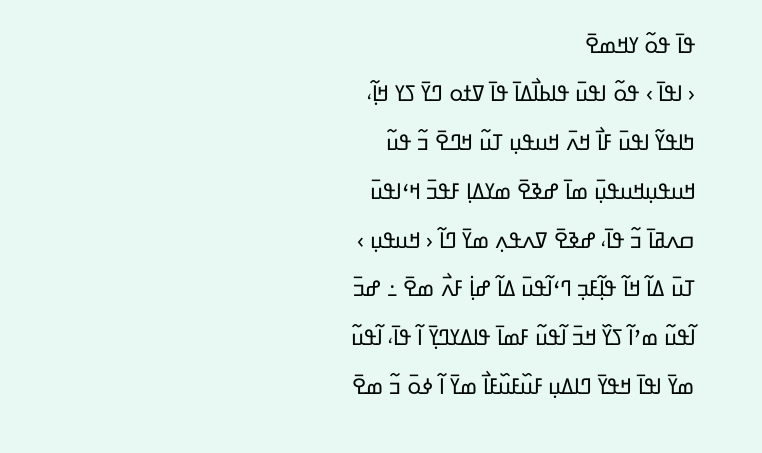ߟߊ߫ ߟߋ߬ ߌߞߘߐ߫
‹ ߊߟߊ߫ › ߟߋ߬ ߊߟߎ߫ ߟߊߕߊ߯ߡߊ߫ ߟߊ߫ ߜߙߋ ߣߌ߫ ߖߌ ߞߊ߲߬، ߤߊߟߌ߬ ߊߟߎ߫ ߓߊ߯ ߞߍ߫ ߞߎߟߎ߲ ߠߎ߬ ߞߣߐ߫ ߏ߬ ߟߎ߬ ߞߎߟߎ߲ߞߎߟߎ߲߫ ߘߊ߫ ߝߢߐ߫ ߘߌߡߊ߲ ߓߟߏ߫ ߞߵߊߟߎ߫ ߛߍߥߊ߫ ߏ߬ ߟߊ߫، ߝߢߐ߫ ߜߍߟߍ߲ ߘߌ߫ ߣߊ߬ ‹ ߞߎߟߎ߲ › ߠߎ߫ ߡߊ߬ ߞߊ߬ ߟߊ߲߬ߓߏ߲ ߣߵߊ߬ߟߎ߫ ߡߊ߬ ߝߊ߲߭ ߓߍ߯ ߘߐ߫ ߸ ߝߏ߫ ߊ߬ߟߎ߬ ߘߴߊ߬ ߖߌ߰ ߞߏ߫ ߊ߬ߟߎ߬ ߓߘߊ߫ ߟߊߡߌߣߌ߲߫ ߊ߬ ߟߊ߫، ߊ߬ߟߎ߬ ߘߌ߫ ߊߟߊ߫ ߞߟߌ߫ ߣߊߡߎ߲ ߓߎ߰ߓߎ߰ߓߊ߯ ߘߌ߫ ߊ߬ ߦߋ߫ ߏ߬ ߘߐ߫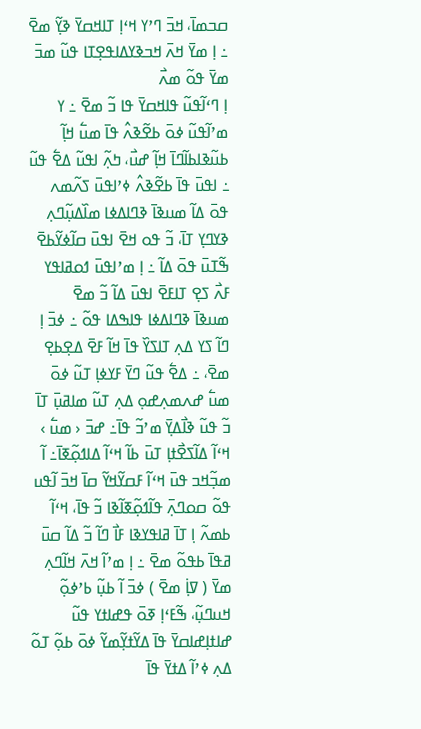ߛߏߘߊ߫، ߞߏ߫ ߣߴߌ ߞߵߊ߲ ߠߊߞߛߌ߫ ߢߌ߲߬ ߘߐ߫ ߸ ߊ߲ ߘߌ߫ ߞߍ߫ ߞߏߢߌߡߊߟߐ߲ߠߊ ߟߎ߬ ߘߏ߫ ߘߌ߫ ߟߋ߬ ߘߍ߯
ߊ߲ ߣߵߊ߬ߟߎ߬ ߟߊߞߛߌ߫ ߟߊ ߏ߬ ߘߐ߫ ߸ ߌ ߘߴߊ߬ߟߎ߬ ߦߋ߫ ߕߐ߬ߢߍ߮ ߟߊ߫ ߘߎ߱ ߞߊ߲߬ ߕߎ߬ߢߊߕߊ߬ߣߊ߫ ߞߊ߲߬ ߝߎ߯، ߤߍ߲߬ ߊߟߎ߬ ߡߐ߱ ߟߎ߬ ߸ ߊߟߎ߫ ߟߊ߫ ߕߐ߬ߢߍ߮ ߦߴߊߟߎ߫ ߖߍ߬ߘߍ ߟߋ߫ ߡߊ߬ ߘߎߢߊ߫ ߢߣߊߡߦߊ ߘߊ߰ߡߎ߲߬ߣߍ߲ ߢߌߣߌ߲ ߠߊ߫، ߏ߬ ߟߋ ߞߐ߫ ߊߟߎ߫ ߛߊ߬ߦߌ߬ߕߐ߫ ߒ߬ߠߎ߫ ߟߋ߫ ߡߊ߬ ߸ ߊ߲ ߘߴߊߟߎ߫ ߗߋߥߊߟߌ ߓߍ߯ ߖߐ߲ ߠߊߓߐ߫ ߊߟߎ߫ ߡߊ߬ ߏ߬ ߘߐ߫
ߘߎߢߊ߫ ߢߣߊߡߦߊ ߟߊߒߡߊ ߟߋ߬ ߸ ߦߏ߫ ߊ߲ ߣߊ߬ ߖߌ ߡߍ߲ ߠߊߖߌ߰ ߟߊ߫ ߞߊ߬ ߓߐ߫ ߡߐ߲ߕߐ߲ ߘߐ߫، ߸ ߡߐ߱ ߟߎ߬ ߣߌ߫ ߓߌߦߊ߲ ߠߎ߬ ߦߋ߫ ߘߎ߱ ߝߍߘߍ߲ߝߋ߲ ߡߍ߲ ߠߎ߬ ߘߊߥߎ߲߫ ߠߊ߫ ߏ߬ ߟߎ߬ ߢߊ߯ߡߌ߲߫ ߘߴߏ߬ ߟߊ߫߸ ߝߏ߫ ‹ ߘߎ߱ › ߞߵߊ߬ ߡߊ߬ߖߐ߯ߙߊ߲ ߠߎ߫ ߕߊ߬ ߞߵߊ߬ ߡߊߗߋ߲߬ߧߊ߫߸ ߊ߬ ߘߏ߲߬ߞߏ ߟߎ߫ ߞߵߊ߬ ߓߛߌ߬ߞߌ߬ ߛߊ߫ ߞߏ߫ ߊ߬ߟߎ ߟߋ߬ ߛߋߣߍ߲߫ ߟߊ߬ߗߋ߲߬ߧߊ߬ߢߊ ߏ߬ ߟߊ߫، ߞߵߊ߬ ߕߘߍ߬ ߊ߲ ߠߊ߫ ߥߊߟߌߢߊ ߓߊ߯ ߣߊ߬ ߏ߬ ߡߊ߬ ߛߎ߫ ߥߟߊ߫ ߕߟߋ߬ ߘߐ߫ ߸ ߊ߲ ߘߴߊ߬ ߞߍ߫ ߞߊ߬ߣߍ߲ ߘߌ߫ ( ߜߊ߲߭ ߘߐ߫ ) ߦߏ߫ ߊ߬ ߕߎ߲߬ ߕߴߦߋ߲߬ ߞߎߣߎ߲߬، ߒ߬ߓߵߊ߲ ߧߋ߫ ߟߝߊߙߌ ߟߎ߬ ߝߊߙߊ߲ߝߊߛߌ߫ ߟߊ߫ ߡߌ߬ߙߌ߲߬ߘߌ߬ ߦߋ߫ ߕߋ߲߬ ߠߋ߬ ߡߍ߲ ߦߴߊ߬ ߡߙߌ߫ ߟߊ߫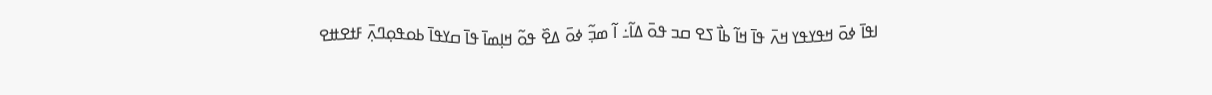ߊߟߊ߫ ߦߋ߫ ߞߟߌߟߌ ߞߍ߫ ߟߊ߫ ߞߊ߬ ߕߊ߯ ߖߐ ߛߏ ߟߋ߫ ߡߊ߬߸ ߊ߬ ߘߏ߲߬ ߦߋ߫ ߡߐ߰ ߟߋ߬ ߞߊ߲ߘߊ߫ ߟߊ߫ ߛߌߟߊ߫ ߕߋߟߋ߲ߣߍ߲߫ ߓߙߐߚߐ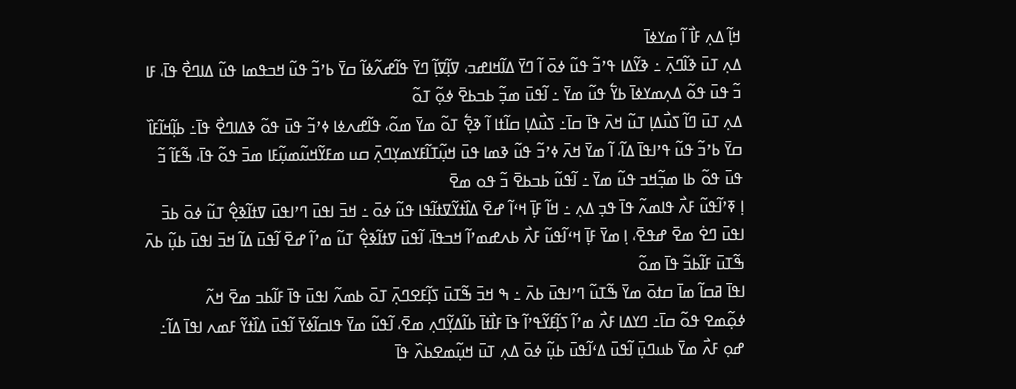ߞߊ߲߬ ߡߍ߲ ߓߊ߯ ߊ߬ ߘߌߦߊ߫
ߡߍ߲ ߠߎ߫ ߢߊ߬ߣߍ߲߫ ߸ ߢߌ߬ߡߊ ߟߴߏ߬ ߟߎ߬ ߦߋ߫ ߊ߬ ߣߌ߫ ߡߊ߬ߞߊߝߏ، ߜߊ߲߬ߜߊ߲߬ ߣߌ߫ ߟߊ߬ߝߍ߬ߦߊ߬ ߛߌ߫ ߕߴߏ߬ ߟߎ߬ ߞߏߟߘߊ ߟߎ߬ ߡߊߣߐ߯ ߟߊ߫، ߓߊ ߏ߬ ߟߎ߫ ߟߋ߬ ߡߍ߲ߘߌߦߊ߫ ߕߌ߱ ߟߎ߬ ߘߌ߫ ߸ ߊ߬ߟߎ߫ ߘߏ߲߬ ߕߏߕߐ߫ ߦߋ߲߬ ߠߋ߬
ߡߍ߲ ߠߎ߫ ߣߊ߬ ߖߎ߯ߡߊ߲ ߠߎ߬ ߞߍ߫ ߟߊ߫ ߛߊ߫߸ ߖߎ߯ߡߊ߲ ߛߊ߬ߙߊ ߊ߬ ߢߐ߲߱ ߠߋ߬ ߘߌ߫ ߘߋ߬، ߟߊ߬ߝߍߦߊ ߦߴߏ߬ ߟߎ߫ ߟߋ߬ ߢߡߊߣߐ߯ ߟߊ߫߸ ߕߊ߲߬ߞߊ߬ߓߊ߰ ߛߌ߫ ߕߴߏ߬ ߟߎ߬ ߟߴߊߟߊ߫ ߡߊ߬، ߊ߬ ߘߌ߫ ߞߍ߫ ߦߴߏ߬ ߟߎ߬ ߢߘߊ ߟߎ߫ ߞߎ߲߬ߠߊ߬ߓߌߘߌ߲ߣߍ߲߫ ߛߎ ߘߓߌ߬ߞߎ߬ߘߎ߲߬ߓߊ ߘߏ߫ ߟߋ߬ ߟߊ߫، ߒ߬ߓߊ߬ ߏ߬ ߟߎ߫ ߟߋ߬ ߕߊ ߘߏ߲߬ߞߏ ߟߎ߬ ߘߌ߫ ߸ ߊ߬ߟߎ߬ ߕߏߕߐ߫ ߏ߬ ߟߋ ߘߐ߫
ߊ߲ ߧߴߊ߬ߟߎ߬ ߓߍ߯ ߟߊߘߍ߬ ߟߊ߫ ߟߏ߲ ߡߍ߲ ߸ ߞߊ߬ ߓߊ߲߫ ߞߵߊ߬ ߝߐ߫ ߡߊ߰ߙߌ߬ߜߙߊ߬ߟߊ ߟߎ߬ ߦߋ߫ ߸ ߞߏ߫ ߊߟߎ߫ ߣߴߊߟߎ߫ ߜߙߊ߬ߢߐ߲߮ ߠߎ߬ ߦߋ߫ ߕߏ߫ ߊߟߎ߫ ߣߐ߭ ߘߐ߫ ߝߟߐ߫، ߊ߲ ߘߌ߫ ߓߊ߲߫ ߞߵߊ߬ߟߎ߬ ߓߍ߯ ߕߍߝߘߴߊ߬ ߞߏߟߊ߫، ߊ߬ߟߎ߫ ߜߙߊ߬ߢߐ߲߮ ߠߎ߬ ߘߴߊ߬ ߝߐ߫ ߊ߬ߟߎ߫ ߡߊ߬ ߞߏ߫ ߊߟߎ߫ ߕߎ߲߬ ߕߍ߫ ߒ߬ߠߎ߫ ߓߊ߬ߕߏ߬ ߟߊ߫ ߘߋ߬
ߊߟߊ߫ ߥߛߊ߬ ߘߊ߫ ߛߙߋ߫ ߘߌ߫ ߒ߬ߠߎ߬ ߣߴߊߟߎ߫ ߕߍ߫ ߸ ߒ ߞߏ߫ ߒ߬ߠߎ߫ ߖߊ߲߬ߓߐߣߍ߲߫ ߠߋ߫ ߕߘߍ߬ ߊߟߎ߫ ߟߊ߫ ߓߊ߬ߕߏ ߘߐ߫ ߞߍ߬
ߦߋ߲߬ߘߐ ߟߋ߬ ߛߊ߫߸ ߣߌߡߊ ߓߍ߯ ߘߴߊ߬ ߖߊ߲߬ߓߌ߬ߟߴߊ߬ ߟߊ߫ ߓߊ߯ߙߊ߫ ߕߊ߬ߡߌ߲߬ߣߍ߲ ߘߐ߫، ߊ߬ߟߎ߬ ߘߌ߫ ߟߊߛߊ߬ߦߌ߫ ߊ߬ߟߎ߫ ߡߊ߰ߙߌ߬ ߓߘߍ ߊߟߊ߫ ߡߊ߬߸ ߝߋ߲ ߓߍ߯ ߘߌ߫ ߕߎߣߎ߲߫ ߊ߬ߟߎ߫ ߡߵߊ߬ߟߎ߫ ߕߎ߲߬ ߦߋ߫ ߡߍ߲ ߠߎ߫ ߞߎ߲߬ߘߐߕߍ߰ ߟߊ߫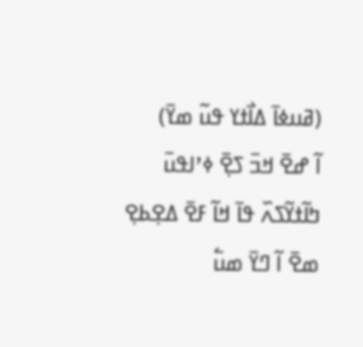(ߥߎߦߊ߫ ߡߊ߯ߙߌ ߟߎ߬ ߘߌ߫)
ߊ߬ ߝߐ߫ ߞߏ߫ ߖߐ߲߫ ߦߴߊߟߎ߫ ߤߊ߬ߙߌ߬ߖߍ߰ ߟߊ߫ ߞߊ߬ ߓߐ߫ ߡߐ߲ߕߐ߲ ߘߐ߫ ߊ߬ ߣߌ߫ ߘߎ߱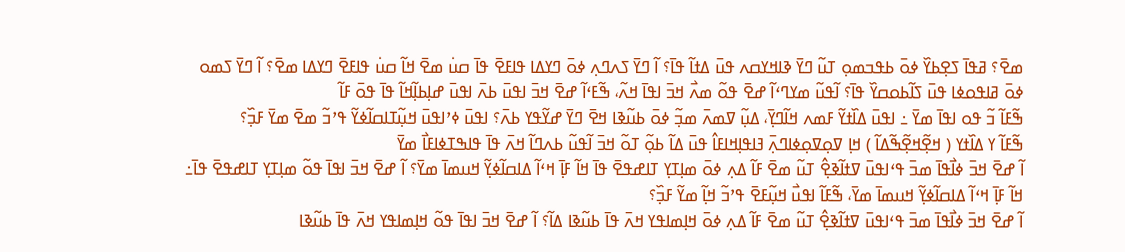ߘߐ߫؟ ߥߟߊ߫ ߖߐ߲ߕߌ߰ ߦߋ߫ ߕߟߏߘߋ߲ ߠߎ߬ ߣߌ߫ ߢߊߞߌߛߍ ߟߎ߫ ߡߙߊ߬ ߟߊ߫؟ ߊ߬ ߣߌ߫ ߖߍߣߍ߲ ߦߋ߫ ߣߌߡߊ ߟߊߓߐ߫ ߟߊ߫ ߛߎ߭ ߘߐ߫ ߞߊ߬ ߛߎ߭ ߟߊߓߐ߫ ߣߌߡߊ ߘߐ߫؟ ߊ߬ ߣߌ߫ ߖߘߋ ߦߋ߫ ߥߊߟߋߦߊ ߟߎ߫ ߖߊ߬ߕߋߛߌ߰ ߟߊ߫؟ ߊ߬ߟߎ߬ ߘߌߣߵߊ߬ ߝߐ߫ ߟߋ߬ ߘߍ߯ ߞߏ߫ ߊߟߊ߫ ߞߍ߬، ߒ߬ߓߵߊ߬ ߝߐ߫ ߞߏ߫ ߊߟߎ߫ ߕߍ߫ ߊߟߎ߫ ߝߊ߲ߕߊ߲߬ߞߊ߬ ߟߊ߫ ߟߋ߫ ߓߊ߬
ߒ߬ߓߊ߬ ߏ߬ ߟߋ ߊߟߊ߫ ߘߌ߫ ߸ ߊߟߎ߫ ߡߊ߰ߙߌ߬ ߓߘߍ ߞߊ߬ߣߌ߲߫، ߡߎ߲߬ ߜߘߍ߫ ߘߏ߲߬ ߦߋ߫ ߕߎ߬ߢߊ ߞߐ߫ ߣߌ߫ ߝߌ߬ߟߌ ߕߍ߫؟ ߊߟߎ߫ ߦߴߊߟߎ߫ ߞߎ߲߬ߠߊߛߊ߬ߦߌ߬ ߟߴߏ߬ ߘߐ߫ ߘߌ߫ ߓߏ߲߰؟
ߒ߬ߓߊ߬ ߌ ߡߊ߰ߙߌ ( ߞߐ߲߬ߞߐ߲߬ߒ߬ߡߊ߬ ) ߞߊ߲ ߜߋ߲ߜߋ߲ߦߊߣߍ߲߫ ߔߊߟߊ߲ߞߊߓߊ߮ ߟߎ߫ ߡߊ߬ ߕߋ߲߬ ߠߋ߬ ߞߏ߫ ߊ߬ߟߎ߬ ߕߍߣߊ߬ ߞߍ߫ ߟߊ߫ ߟߊߒߠߦߊߓߊ߯ ߘߌ߫
ߊ߬ ߝߐ߫ ߞߏ߫ ߦߊ߯ߟߊ߫ ߘߏ߫ ߟߵߊߟߎ߫ ߜߙߊ߬ߢߐ߲߮ ߠߎ߬ ߘߐ߫ ߓߊ߬ ߡߍ߲ ߦߋ߫ ߘߊ߲ߠߌ߲ ߠߊߝߟߐ߫ ߟߊ߫ ߞߊ߬ ߓߊ߲߫ ߞߵߊ߬ ߡߊߛߊ߬ߦߌ߲߬ ߞߎߘߊ߫ ߘߌ߫؟ ߊ߬ ߝߐ߫ ߞߏ߫ ߊߟߊ߫ ߟߋ߬ ߘߊ߲ߠߌ߲ ߠߊߝߟߐ߫ ߟߊ߫߸ ߞߊ߬ ߓߊ߲߫ ߞߵߊ߬ ߡߊߛߊ߬ߦߌ߲߬ ߞߎߘߊ߫ ߘߌ߫، ߒ߬ߓߊ߬ ߊߟߎ߯ ߞߎ߲߬ߓߐ߫ ߟߴߏ߬ ߞߊ߲߬ ߘߌ߬ ߓߏ߲߰؟
ߊ߬ ߝߐ߫ ߞߏ߫ ߦߊ߯ߟߊ߫ ߘߏ߫ ߟߵߊߟߎ߫ ߜߙߊ߬ߢߐ߲߮ ߠߎ߬ ߘߐ߫ ߓߊ߬ ߡߍ߲ ߦߋ߫ ߞߊ߲ߘߊߟߌ ߞߍ߫ ߟߊ߫ ߕߎ߬ߢߊ ߡߊ߬؟ ߊ߬ ߝߐ߫ ߞߏ߫ ߊߟߊ߫ ߟߋ߬ ߞߊ߲ߘߊߟߌ ߞߍ߫ ߟߊ߫ ߕߎ߬ߢߊ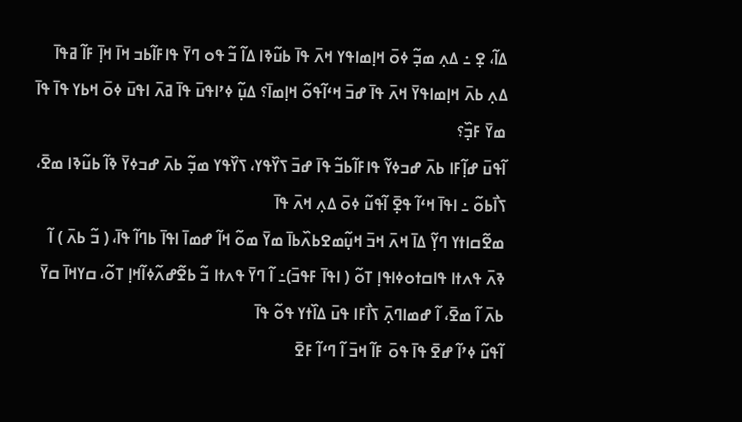ߡߊ߬، ߐ߲ ߸ ߡߍ߲ ߘߏ߲߬ ߦߋ߫ ߞߊ߲ߘߊߟߌ ߞߍ߫ ߟߊ߫ ߕߎ߬ߢߊ ߡߊ߬ ߏ߬ ߟߋ ߣߌ߫ ߟߊߓߊ߬ߕߏ ߞߊ߫ ߞߊ߲߫ ߓߊ߬ ߥߟߊ߫ ߡߍ߲ ߕߍ߫ ߞߊ߲ߘߊߟߌ߫ ߞߍ߫ ߟߊ߫ ߝߏ߫ ߞߵߊ߬ߟߋ߬ ߞߊ߲ߘߊ߫؟ ߡߎ߲߬ ߦߴߊߟߎ߫ ߟߊ߫ ߥߍ߫ ߊߟߎ߫ ߦߋ߫ ߞߕߌ ߟߊ߫ ߟߊ߫ ߘߌ߫ ߓߏ߲߰؟
ߊ߬ߟߎ߫ ߝߊ߲߬ߓߊ ߕߍ߫ ߝߏߦߌ߬ ߟߊߓߊ߬ߕߏ߬ ߟߊ߫ ߝߏ߫ ߖߌ߰ߟߌ، ߖߌ߰ߟߌ ߘߏ߲߬ ߕߍ߫ ߝߏߦߌ߫ ߢߊ߬ ߕߎ߬ߢߊ ߘߐ߫، ߖߊ߯ߕߋ߬ ߸ ߊߟߊ߫ ߞߵߊ߬ ߟߐ߲߫ ߊ߬ߟߎ߬ ߦߋ߫ ߡߍ߲ ߞߍ߫ ߟߊ߫
ߘߐ߬ߛߊߙߌ ߣߌ߲߬ ߡߊ߫ ߞߍ߫ ߞߏ߫ ߞߎ߲߬ߘߐߕߍ߰ߕߊ߫ ߘߌ߫ ߘߋ߬ ߞߊ߬ ߝߘߊ߫ ߊߟߊ߫ ߕߣߊ߬ ߟߊ߫، ( ߏ߬ ߕߍ߫ ) ߊ߬ ߢߍ߫ ߟߍߙߊ ߟߊߛߙߋߦߊߟߊ߲ ߠߋ߬ ( ߊߟߊ߫ ߓߟߏ߫)߸ ߊ߬ ߣߌ߫ ߟߍߙߊ ߏ߬ ߕߐ߬ߝߍ߬ߦߊ߬ߞߊ߲ ߠߋ߬، ߛߌߞߊ߫ ߛߌ߫ ߕߍ߫ ߊ߬ ߘߐ߫، ߊ߬ ߝߘߊߣߍ߲߫ ߖߊ߯ߓߊ ߟߎ߫ ߡߊ߰ߙߌ ߟߋ߬ ߟߊ߫
ߊ߬ߟߎ߬ ߦߴߊ߬ ߝߐ߫ ߟߊ߫ ߟߋ߫ ߓߊ߬ ߞߏ߫ ߊ߬ ߣߵߊ߬ ߓߐ߫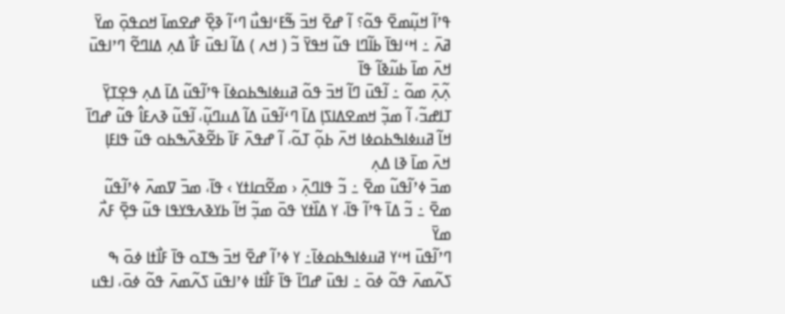ߟߴߊ߬ ߞߎ߲߬ߘߐ߫ ߟߋ߬؟ ߊ߬ ߝߐ߫ ߞߏ߫ ߒ߬ߓߵߊߟߎ߯ ߣߵߊ߬ ߢߐ߲߰ ߝߐߘߊ߫ ߞߋߟߋ߲߫ ߘߌ߫ ߥߍ߫ ߸ ߞߵߊߟߊ߫ ߕߊ߬ߣߊ ߟߎ߬ ߞߟߌ߫ ߏ߬ ( ߞߍ ) ߡߊ߬ ߊߟߎ߫ ߓߊ߯ ߡߍ߲ ߡߊߣߐ߬ ߣߴߊߟߎ߫ ߞߍ߫ ߘߊ߫ ߕߎ߬ߢߊ߬ ߟߊ߫
ߍ߲߬ߍ߲߫ ߘߋ߬ ߸ ߊ߬ߟߎ߫ ߣߊ߬ ߞߏ߫ ߟߋ߬ ߥߎߦߊߒߕߋߦߊ߫ ߟߴߊ߬ߟߎ߬ ߡߊ߫ ߡߍ߲ ߟߐ߲ߠߌ߲߫ ߠߊߝߏ߬، ߊ߬ ߘߏ߲߬ ߞߘߐߡߊߖߊ߲ ߡߊ߫ ߣߵߊ߬ߟߎ߫ ߡߊ߬ ߡߎߣߎ߲߬، ߊ߬ߟߎ߬ ߢߍߓߊ߮ ߟߎ߬ ߝߣߊ߫ ߞߊ߬ ߥߎߦߊߒߕߋߦߊ ߞߍ߫ ߕߋ߲߬ ߠߋ߬، ߊ߬ ߝߟߍ߫ ߓߊ߫ ߕߐ߬ߢߍ߰ߒߕߋ ߟߎ߬ ߟߊߓߊ߲ ߞߍ߫ ߘߊ߫ ߢߊ ߡߍ߲
ߘߏ߫ ߦߴߊ߬ߟߎ߬ ߘߐ߫ ߸ ߏ߬ ߟߊߣߍ߲߫ ‹ ߘߐ߬ߛߊߙߌ › ߟߊ߫، ߘߏ߫ ߜߘߍ߫ ߦߴߊ߬ߟߎ߬ ߘߐ߫ ߸ ߏ߬ ߡߊ߫ ߟߴߊ߬ ߟߊ߫، ߌ ߡߊ߰ߙߌ ߟߋ߫ ߘߏ߲߬ ߞߊ߬ ߕߌߢߍߟߌߟߊ ߟߎ߬ ߟߐ߲߫ ߓߍ߯ ߘߌ߫
ߣߴߊ߬ߟߎ߫ ߞߵߌ ߥߎߦߊߒߕߋߦߊ߫߸ ߌ ߦߴߊ߬ ߝߐ߫ ߞߏ߫ ߒߠߋ ߟߊ߫ ߓߊ߯ߙߊ ߦߋ߫ ߒ ߖߍ߬ߘߍ߫ ߟߋ߬ ߦߋ߫ ߸ ߊߟߎ߫ ߝߣߊ߫ ߟߊ߫ ߓߊ߯ߙߊ ߦߴߊߟߎ߫ ߖߍ߬ߘߍ߫ ߟߋ߬ ߦߋ߫، ߊߟߎ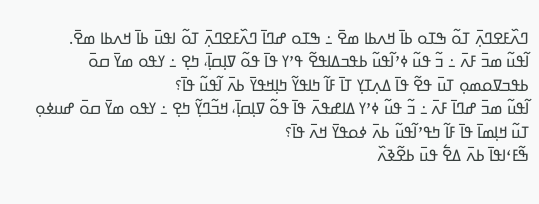ߣߍ߰ߓߐߣߍ߲߫ ߠߋ߬ ߒߠߋ ߕߊ߫ ߞߍߕߊ ߘߐ߫ ߸ ߒߠߋ ߝߣߊ߫ ߣߍ߰ߓߐߣߍ߲߫ ߠߋ߬ ߊߟߎ߫ ߕߊ߫ ߞߍߕߊ ߘߐ߫.
ߊ߬ߟߎ߬ ߘߏ߫ ߓߍ߫ ߸ ߏ߬ ߟߎ߬ ߦߴߊ߬ߟߎ߬ ߕߟߏߡߊߟߐ߬ ߟߴߌ ߟߊ߫ ߟߋ߬ ߜߊ߲ߛߊ߲߫، ߤߐ߲ ߸ ߌߟߋ ߘߌ߫ ߛߋ߫ ߕߟߏߜߋߘߋ߲ ߠߎ߫ ߟߐ߬ ߟߊ߫ ߡߍ߲ߠߌ߲ ߠߊ߫ ߓߊ߬ ߤߊߟߌ߬ ߤߊ߲ߞߟߌ߫ ߕߍ߫ ߊ߬ߟߎ߬ ߟߊ߫؟
ߊ߬ߟߎ߬ ߘߏ߫ ߝߣߊ߫ ߓߍ߫ ߸ ߏ߬ ߟߎ߬ ߦߴߌ ߡߊߝߟߍ߫ ߟߊ߫ ߟߋ߬ ߜߊ߲ߛߊ߲߫، ߞߏ߬ߣߌ߲߬ ߤߐ߲ ߸ ߌߟߋ ߘߌ߫ ߛߋ߫ ߝߎߦߋ߲ ߠߎ߬ ߞߊ߲ߘߊ߫ ߟߊ߫ ߓߊ߬ ߤߟߴߊ߬ߟߎ߬ ߕߍ߫ ߦߋߟߌ߫ ߞߍ߫ ߟߊ߫؟
ߒ߬ߓߵߊߟߊ߫ ߕߍ߫ ߡߐ߱ ߟߎ߫ ߕߐ߬ߢߍ߰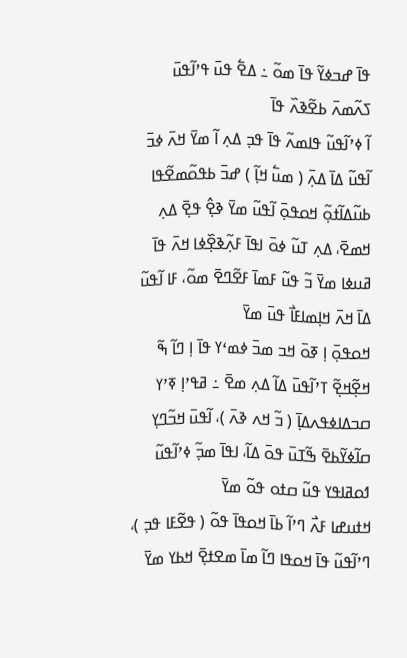ߟߊ߫ ߝߏߦߌ߬ ߟߊ߫ ߘߋ߬ ߸ ߡߐ߱ ߟߎ߫ ߟߴߊ߬ߟߎ߫ ߖߍ߬ߘߍ߫ ߕߐ߬ߢߍ߰ ߟߊ߫
ߊ߬ ߦߴߊ߬ߟߎ߬ ߟߊߘߍ߬ ߟߊ߫ ߟߏ߲ ߡߍ߲ ߊ߬ ߘߌ߫ ߞߍ߫ ߦߏ߫ ߊ߬ߟߎ߬ ߡߊ߫ ߡߍ߲߫ ( ߘߎ߱ ߞߊ߲߬ ) ߝߏ߫ ߕߟߋ߬ߘߐ߬ߟߊ ߕߎ߬ߡߊ߬ߙߋ߲߬ ߞߋߟߋ߲߫ ߊ߬ߟߎ߬ ߘߌ߫ ߢߐ߲߮ ߟߐ߲߫ ߡߍ߲ ߞߘߐ߫، ߡߍ߲ ߠߎ߬ ߦߋ߫ ߊߟߊ߫ ߓߍ߲߬ߢߐ߲߰ߦߊ ߞߍ߫ ߟߊ߫ ߥߎߦߊ ߘߌ߫ ߏ߬ ߟߎ߬ ߓߘߊ߫ ߓߐ߬ߣߐ߫ ߘߋ߬، ߓߊ ߊ߬ߟߎ߬ ߡߊ߫ ߞߍ߫ ߞߊ߲ߘߊߓߊ߯ ߟߎ߫ ߘߌ߫
ߞߋߟߋ߲߫ ߊ߲ ߧߋ߫ ߞߏ ߘߏ߫ ߦߘߵߌ ߟߊ߫ ߊ߲ ߣߊ߬ ߒ߬ ߞߐ߲߬ߞߐ߲߬ ߠߴߊ߬ߟߎ߫ ߡߊ߬ ߡߍ߲ ߘߐ߫ ߸ ߥߟߴߊ߲ ߧߴߌ ߛߏߡߊߦߟߍߡߊ߲߫ ( ߏ߬ ߞߍ ߢߍ߫ )، ߊ߬ߟߎ߫ ߞߏ߬ߣߌ߲ ߛߊ߬ߦߌ߬ߕߐ߫ ߒ߬ߠߎ߫ ߟߋ߫ ߡߊ߬، ߊߟߊ߫ ߘߏ߲߬ ߦߴߊ߬ߟߎ߬ ߗߋߥߊߟߌ ߟߎ߬ ߛߙߋ ߟߋ߬ ߘߌ߫
ߞߙߎߝߊ ߓߍ߯ ߣߴߊ߬ ߕߊ߫ ߞߋߟߊ߫ ߟߋ߬ ( ߟߐ߬ߓߊ ߟߏ߲ )، ߣߴߊ߬ߟߎ߬ ߟߊ߫ ߞߋߟߊ ߣߊ߬ ߘߊ߫ ߘߐߙߐ߲߫ ߞߕߌ ߘߌ߫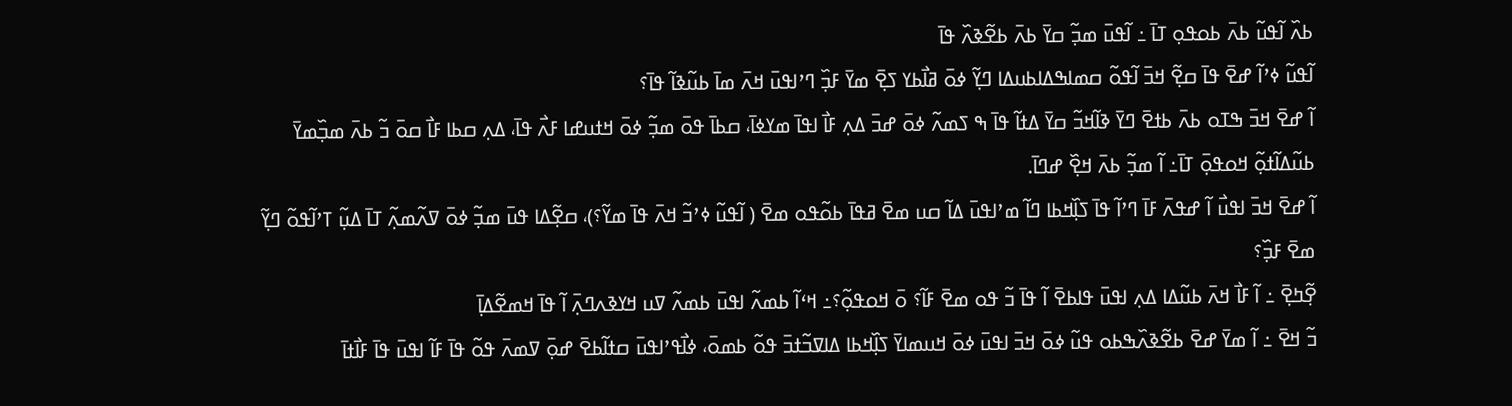ߕߍ߰ ߊ߬ߟߎ߬ ߕߍ߫ ߕߋߟߋ߲ ߠߊ߫ ߸ ߊ߬ߟߎ߫ ߘߏ߲߬ ߛߌ߫ ߕߍ߫ ߕߐ߬ߢߍ߰ ߟߊ߫
ߊ߬ߟߎ߬ ߦߴߊ߬ ߝߐ߫ ߟߊ߫ ߛߐ߲߬ ߞߏ߫ ߊ߬ߟߋ߬ ߛߘߊߒߡߊߕߎߡߊ ߣߌ߲߬ ߦߋ߫ ߥߊ߯ߕߌ ߖߐ߲߫ ߘߌ߫ ߓߏ߲߰ ߣߴߊߟߎ߫ ߞߍ߫ ߘߊ߫ ߕߎ߬ߢߊ߬ ߟߊ߫؟
ߊ߬ ߝߐ߫ ߞߏ߫ ߒߠߋ ߕߍ߫ ߕߙߐ߫ ߣߌ߫ ߢߊ߬ߞߏ߬ ߛߌ߫ ߡߙߊ߬ ߟߊ߫ ߒ ߖߘߍ߬ ߦߋ߫ ߝߏ߫ ߡߍ߲ ߓߊ߯ ߊߟߊ߫ ߘߌߦߊ߫، ߛߕߊ߫ ߟߋ߫ ߘߏ߲߬ ߦߋ߫ ߞߙߎߝߊ ߓߍ߯ ߟߊ߫، ߡߍ߲ ߛߕߊ ߓߊ߯ ߛߋ߫ ߏ߬ ߕߍ߫ ߘߏ߲߰ߘߌ߫ ߕߎ߬ߡߊ߬ߙߋ߲߬ ߞߋߟߋ߲߫ ߠߊ߫߸ ߊ߬ ߘߏ߲߬ ߕߍ߫ ߞߐ߲߰ ߝߣߊ߫.
ߊ߬ ߝߐ߫ ߞߏ߫ ߊߟߎ߯ ߊ߬ ߝߟߍ߫ ߓߊ߫ ߣߴߊ߬ ߟߊ߫ ߖߊ߲߰ߞߕߊ ߣߊ߬ ߘߴߊߟߎ߫ ߡߊ߬ ߛߎ ߘߐ߫ ߥߟߊ߫ ߕߋ߬ߟߋ ߘߐ߫ ( ߊ߬ߟߎ߬ ߦߴߏ߬ ߞߍ߫ ߟߊ߫ ߘߌ߬؟)، ߛߐ߲߬ߡߊ ߟߎ߫ ߘߏ߲߬ ߦߋ߫ ߜߍ߬ߘߍ߲߬ ߠߊ߫ ߡߎ߲߬ ߠߴߊ߬ߟߋ߬ ߣߌ߲߬ ߘߐ߫ ߓߏ߲߰؟
ߐ߲߬ߤߐ߲߫ ߸ ߊ߬ ߓߊ߯ ߞߍ߫ ߕߎ߬ߡߊ ߡߍ߲ ߊߟߎ߫ ߟߊߕߐ߫ ߊ߬ ߟߊ߫ ߏ߬ ߟߋ ߘߐ߫ ߓߊ߬؟ ߋ߫ ߞߋߟߋ߲߬؟߸ ߞߵߊ߬ ߕߘߍ߬ ߊߟߎ߫ ߕߘߍ߬ ߜߎ ߞߌߢߍߣߍ߲߫ ߊ߬ ߟߊ߫ ߞߘߐ߬ߡߊ߲߫
ߏ߬ ߞߐ߫ ߸ ߊ߬ ߘߌ߫ ߝߐ߫ ߕߐ߬ߢߍ߰ߒߕߋ ߟߎ߬ ߦߋ߫ ߞߏ߫ ߊߟߎ߫ ߦߋ߫ ߞߎߘߊߌ߫ ߖߊ߲߰ߞߕߊ ߡߊߜߏ߬ߙߏ߫ ߟߋ߬ ߕߘߋ߫، ߦߊ߯ߟߴߊߟߎ߫ ߛߙߊ߬ߕߐ߫ ߝߋ߲߫ ߜߘߍ߫ ߟߋ߬ ߟߊ߫ ߓߊ߬ ߊߟߎ߫ ߟߊ߫ ߓߊ߯ߙߊ߫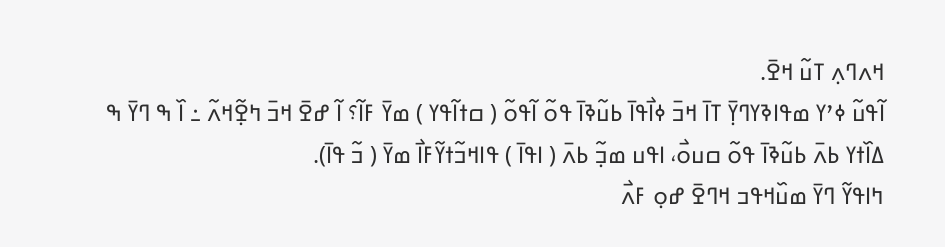ߞߍߣߍ߲ ߠߎ߬ ߞߐ߫.
ߊ߬ߟߎ߬ ߦߴߌ ߘߟߊߢߌߣߌ߲߫ ߠߊ߫ ߞߏ߫ ߦߊ߯ߟߊ߫ ߕߎ߬ߢߊ߫ ߟߋ߬ ߊ߬ߟߋ߬ ( ߛߙߊ߬ߟߌ ) ߘߌ߫ ߓߊ߬؟ ߊ߬ ߝߐ߫ ߞߏ߫ ߤߐ߲߬ߞߍ߬ ߸ ߊ߰ ߒ ߣߌ߫ ߒ ߡߊ߰ߙߌ ߕߍ߫ ߕߎ߬ߢߊ߫ ߟߋ߬ ߛߎߋ߯، ߊߟߎ ߘߏ߲߬ ߕߍ߫ ( ߊߟߊ߫ ) ߟߊߞߏ߬ߙߌ߬ߓߊ߯ ߘߌ߫ ( ߏ߬ ߟߊ߫).
ߤߊߟߌ߬ ߣߌ߫ ߘߎ߰ߞߟߏ ߞߣߐ߫ ߝߋ߲ ߓߍ߯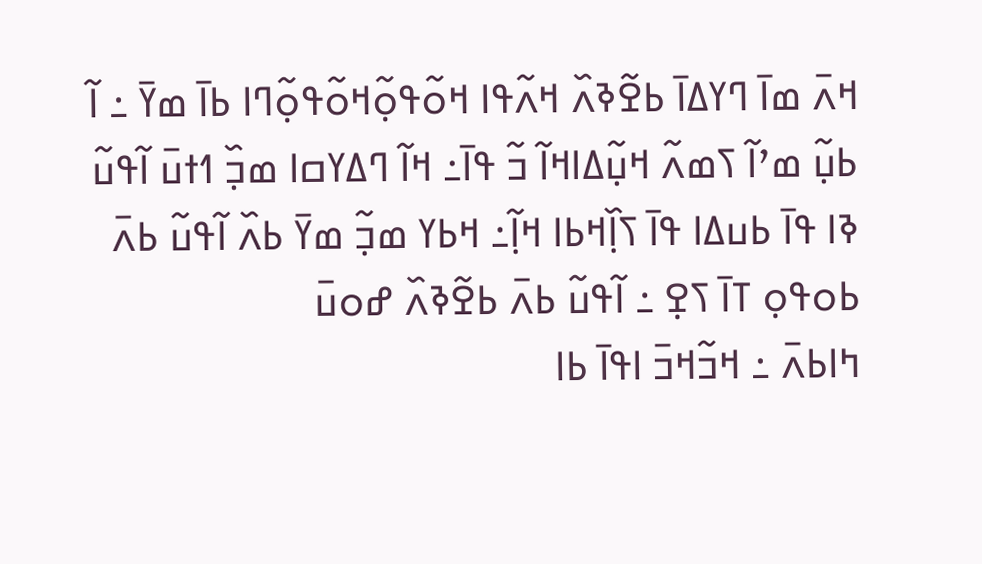ߞߍ߫ ߘߊ߫ ߣߌߡߊ߫ ߕߐ߬ߢߍ߰ ߞߍ߬ߟߊ ߞߋ߬ߟߋ߲߬ߞߋ߬ߟߋ߲߬ߣߊ ߕߊ߫ ߘߌ߫ ߸ ߊ߬ ߕߎ߲߬ ߘߴߊ߬ ߖߘߍ߬ ߞߎ߲߬ߡߊߞߊ߬ ߏ߬ ߟߊ߫߸ ߞߊ߬ ߣߡߌߛߊ ߘߏ߲߰ ߗߙߎ߫ ߊ߬ߟߎ߬ ߢߊ ߟߊ߫ ߕߎߡߊ ߟߊ߫ ߖߊ߲߰ߞߕߊ ߞߊ߲߬߸ ߞߕߌ ߘߏ߲߬ ߘߌ߫ ߕߍ߰ ߊ߬ߟߎ߬ ߕߍ߫ ߕߋߟߋ߲ ߠߊ߫ ߖߐ߲ ߸ ߊ߬ߟߎ߬ ߕߍ߫ ߕߐ߬ߢߍ߰ ߝߋߎ߫
ߤߊߕߍ߫ ߸ ߞߏ߬ߞߏ߫ ߊߟߊ߫ ߕߊ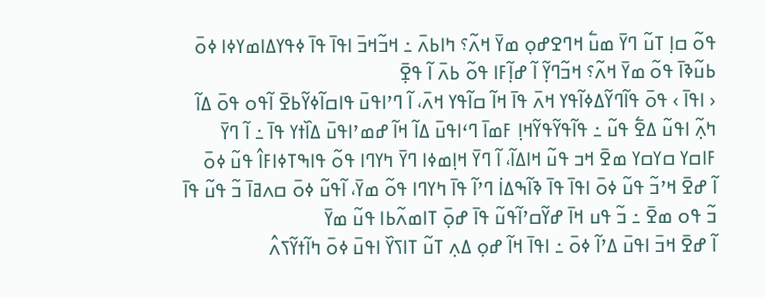ߟߋ߬ ߛߊ߲ ߠߎ߬ ߣߌ߫ ߘߎ߱ ߞߣߐߝߋ߲ ߘߌ߫ ߞߍ߬؟ ߤߊߕߍ߫ ߸ ߞߏ߬ߞߏ߫ ߊߟߊ߫ ߟߊ߫ ߦߟߌߡߊߘߌߦߊ ߦߋ߫ ߕߎ߬ߢߊ߫ ߟߋ߬ ߘߌ߫ ߞߍ߬؟ ߞߏ߬ߣߌ߲߬ ߊ߬ ߝߊ߲߬ߓߊ ߟߋ߬ ߕߍ߫ ߊ߬ ߟߐ߲߫
‹ ߊߟߊ߫ › ߟߋ߫ ߟߊ߬ߣߌ߬ߡߦߊ߬ߟߌ ߞߍ߫ ߟߊ߫ ߞߊ߬ ߛߊ߬ߟߌ ߞߍ߫، ߊ߬ ߣߴߊߟߎ߫ ߟߊߛߊ߬ߦߌ߬ߕߐ߫ ߊ߬ߟߋ ߟߋ߫ ߡߊ߬
ߤߍ߲߬ ߊߟߎ߬ ߡߐ߱ ߟߎ߬ ߸ ߟߊ߬ߟߌ߬ߟߌ߬ߞߊ߲ ߓߘߊ߫ ߣߵߊߟߎ߫ ߡߊ߬ ߞߊ߬ ߝߘߴߊߟߎ߫ ߡߊ߰ߙߌ ߟߊ߫ ߸ ߊ߬ ߣߌ߫ ߓߊߛߌ ߛߌߛߌ ߘߐ߫ ߞߏ ߟߎ߬ ߞߊߡߊ߬، ߊ߬ ߣߌ߫ ߞߊ߲ߘߦߊ ߣߌ߫ ߤߌߣߊ ߟߋ߬ ߟߊߒߠߦߊߓߊ߮ ߟߎ߬ ߦߋ߫
ߊ߬ ߝߐ߫ ߞߴߏ߬ ߟߎ߬ ߦߋ߫ ߊߟߊ߫ ߟߊ߫ ߢߊ߬ߒߡߊ߭ ߣߴߊ߬ ߟߊ߫ ߤߌߣߊ ߟߋ߬ ߘߌ߫، ߊ߬ߟߎ߬ ߦߋ߫ ߛߍߥߊ߫ ߏ߬ ߟߎ߬ ߟߊ߫ ߏ߬ ߟߋ ߘߐ߫ ߸ ߏ߬ ߟߎ ߞߊ߫ ߝߌ߬ߛߴߊ߬ߟߎ߬ ߟߊ߫ ߝߋ߲߫ ߠߊߘߍ߬ߕߊ ߟߎ߬ ߘߌ߫
ߊ߬ ߝߐ߫ ߞߏ߫ ߊߟߎ߫ ߡߴߊ߬ ߦߋ߫ ߸ ߊߟߊ߫ ߞߊ߬ ߝߋ߲ ߡߍ߲ ߠߎ߬ ߠߊߖߌ߰ ߊߟߎ߫ ߦߋ߫ ߤߊ߬ߙߌ߬ߖߍ߮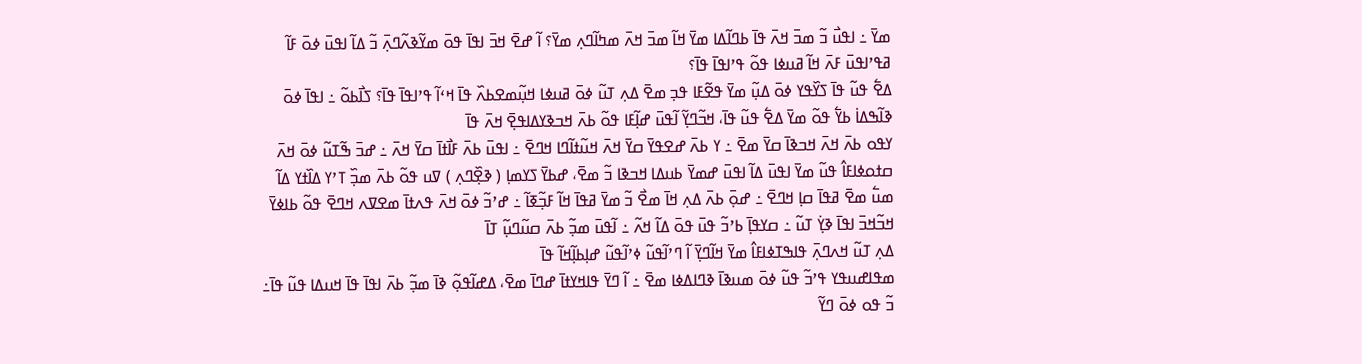ߘߌ߫ ߸ ߊߟߎ߯ ߏ߬ ߘߏ߫ ߞߍ߫ ߟߊ߫ ߕߣߊ߬ߡߊ ߘߌ߫ ߞߊ߬ ߘߏ߫ ߞߍ߫ ߘߤߊ߬ߣߍ߲ ߘߌ߫؟ ߊ߬ ߝߐ߫ ߞߏ߫ ߊߟߊ߫ ߟߋ߫ ߘߌ߬ߢߍ߬ߣߍ߲߫ ߏ߬ ߡߊ߬ ߊߟߎ߫ ߦߋ߫ ߓߊ߬ ߥߟߴߊߟߎ߫ ߓߍ߫ ߞߊ߬ ߥߎߦߊ ߟߋ߬ ߟߴߊߟߊ߫ ߟߊ߫؟
ߡߐ߱ ߟߎ߬ ߟߊ߫ ߖߌ߰ߟߌ ߦߋ߫ ߡߎ߲߬ ߘߌ߫ ߟߐ߬ߓߊ ߟߏ߲ ߘߐ߫ ߡߍ߲ ߠߎ߬ ߦߋ߫ ߥߎߦߊ ߞߎ߲߬ߘߐߕߍ߰ ߟߊ߫ ߞߵߊ߬ ߟߴߊߟߊ߫ ߟߊ߫؟ ߖߊ߯ߕߋ߬ ߸ ߊߟߊ߫ ߦߋ߫ ߢߊ߬ߒߡߊ߭ ߕߌ߱ ߟߋ߬ ߘߌ߫ ߡߐ߱ ߟߎ߬ ߟߊ߫، ߞߏ߬ߣߌ߲߬ ߊ߬ߟߎ߫ ߝߊ߲߬ߓߊ ߟߋ߬ ߕߍ߫ ߞߏߢߌߡߊߟߐ߲߫ ߞߍ߫ ߟߊ߫
ߌߟߋ ߕߍ߫ ߞߍ߫ ߞߏߢߊ߫ ߛߌ߫ ߘߐ߫ ߸ ߌ ߕߍ߫ ߝߐߟߌ߫ ߛߌ߫ ߞߍ߫ ߞߎ߬ߙߊ߬ߣߊ ߞߣߐ߫ ߸ ߊߟߎ߫ ߕߍ߫ ߓߊ߯ߙߊ߫ ߛߌ߫ ߞߍ߫ ߸ ߝߏ߫ ߒ߬ߠߎ߬ ߦߋ߫ ߞߍ߫ ߛߙߋߦߊߓߊ߮ ߟߎ߬ ߘߌ߫ ߊߟߎ߫ ߡߊ߬ ߊߟߎ߫ ߝߘߌ߫ ߕߎߡߊ ߞߏߢߊ ߏ߬ ߘߐ߫، ߝߕߌ߫ ߖߌߘߊ߲ ( ߢߐ߲߰ߣߍ߲ ) ߜߎ ߟߋ߬ ߕߍ߫ ߘߏ߲߰ ߠߴߌ ߡߊ߰ߙߌ ߡߊ߬ ߘߎ߱ ߘߐ߫ ߥߟߊ߫ ߛߊ߲ ߞߣߐ߫ ߸ ߝߋ߲߫ ߕߍ߫ ߡߍ߲ ߞߊ߫ ߘߐ߯ ߏ߬ ߘߌ߫ ߥߟߊ߫ ߞߊ߬ ߓߏ߲߬ߧߊ߬ ߸ ߝߴߏ߬ ߦߋ߫ ߞߍ߫ ߟߍߙߊ߫ ߘߐߜߍ ߞߣߐ߫ ߟߋ߬ ߕߊߦߌ߫
ߞߏ߬ߞߏ߫ ߊߟߊ߫ ߢߌ߲߭ ߠߎ߬ ߸ ߛߌߟߊ߲߫ ߕߴߏ߬ ߟߎ߫ ߟߋ߫ ߡߊ߬ ߞߍ߬ ߸ ߊ߬ߟߎ߫ ߘߏ߲߬ ߕߍ߫ ߛߎ߬ߣߎ߲߬ ߠߊ߫
ߡߍ߲ ߠߎ߬ ߞߍߣߍ߲߫ ߟߊߒߠߦߊߓߊ߮ ߘߌ߫ ߞߊ߬ߣߌ߲߫ ߊ߬ ߣߴߊ߬ߟߎ߬ ߦߴߊ߬ߟߎ߬ ߝߊ߲ߕߊ߲߬ߞߊ߬ ߟߊ߫
ߘߟߊߝߎߟߌ ߟߴߏ߬ ߟߎ߬ ߦߋ߫ ߘߎߢߊ߫ ߢߣߊߡߦߊ ߘߐ߫ ߸ ߊ߬ ߣߌ߫ ߟߊߞߌߙߊ߫ ߝߣߊ߫ ߘߐ߫، ߡߝߊ߬ߟߋ߲߬ ߢߊ߫ ߘߏ߲߬ ߕߍ߫ ߊߟߊ߫ ߟߊ߫ ߞߎߡߊ ߟߎ߬ ߟߊ߫߸ ߏ߬ ߟߋ ߦߋ߫ ߣߌ߬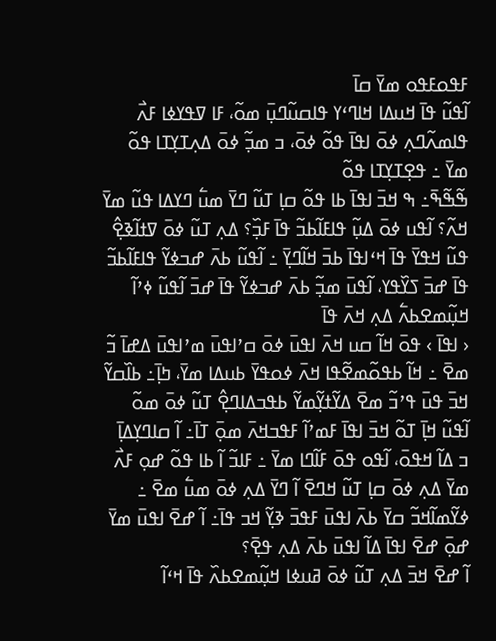ߓߟߋߓߟߋ ߘߌ߫ ߛߊ߫
ߊ߬ߟߎ߬ ߟߊ߫ ߞߎߡߊ ߞߊߣߵߌ ߟߊߛߎ߬ߣߎ߲߫ ߘߋ߬، ߓߊ ߜߟߌߦߊ ߓߍ߯ ߟߊߘߍ߬ߣߍ߲ ߦߋ߫ ߊߟߊ߫ ߟߋ߬ ߦߋ߫، ߏ ߘߏ߲߬ ߦߋ߫ ߡߍ߲ߠߌ߲ߠߊ ߟߋ߬ ߘߌ߫ ߸ ߟߐ߲ߠߌ߲ߠߊ ߟߋ߬
ߒ߬ߒ߬ߒ߫߸ ߒ ߞߏ߫ ߊߟߊ߫ ߕߊ ߟߋ߬ ߛߊ߲ ߠߎ߬ ߣߌ߫ ߘߎ߱ ߣߌߡߊ ߟߎ߬ ߘߌ߫ ߞߍ߬؟ ߊ߬ߟߎ ߦߋ߫ ߡߎ߲߬ ߟߊߓߊ߬ߕߏ߬ ߟߊ߫ ߓߏ߲߰؟ ߡߍ߲ ߠߎ߬ ߦߋ߫ ߜߙߊ߬ߢߐ߲߮ ߟߎ߬ ߞߟߌ߫ ߟߊ߫ ߞߵߊߟߊ߫ ߕߏ߫ ߞߊ߬ߣߌ߲߫ ߸ ߊ߬ߟߎ߬ ߕߍ߫ ߝߏߦߌ߬ ߟߊߓߊ߬ߕߏ߬ ߟߊ߫ ߝߏ߫ ߖߌ߰ߟߌ، ߊ߬ߟߎ߫ ߘߏ߲߬ ߕߍ߫ ߝߏߦߌ߬ ߟߊ߫ ߝߏ߫ ߊ߬ߟߎ߬ ߦߴߊ߬ ߞߎ߲߬ߘߐߕߍ߱ ߡߍ߲ ߞߍ߫ ߟߊ߫
‹ ߊߟߊ߫ › ߟߋ߫ ߞߊ߬ ߛߎ ߞߍ߫ ߊߟߎ߫ ߦߋ߫ ߛߴߊߟߎ߫ ߘߴߊߟߎ߫ ߡߝߊ߫ ߏ߬ ߘߐ߫ ߸ ߞߊ߬ ߕߟߋ߬ߘߐ߬ߟߊ ߞߍ߫ ߦߋߟߌ߫ ߕߎߡߊ ߘߌ߫، ߤߊ߲߫߸ ߕߊ߰ߛߌ߬ ߞߏ߫ ߟߎ߫ ߟߴߏ߬ ߘߐ߫ ߡߌ߬ߙߌ߲߬ߘߌ߬ ߕߟߏߡߊߣߐ߲߮ ߠߎ߬ ߦߋ߫ ߘߋ߬
ߊ߬ߟߎ߬ ߞߊ߲߫ ߠߋ߬ ߞߏ߫ ߊߟߊ߫ ߓߘߴߊ߬ ߓߟߏߞߍ߫ ߘߋ߲߫ ߠߊ߫߸ ߊ߬ ߛߊߣߌ߲ߡߊ߲߫ ߏ ߡߊ߬ ߞߟߋ߫، ߊ߬ߟߋ ߟߋ߫ ߓߊ߬ߣߊ ߘߌ߫ ߸ ߓߊߏ߬ ߊ߬ ߕߊ ߟߋ߬ ߝߋ߲ ߓߍ߯ ߘߌ߫ ߡߍ߲ ߦߋ߫ ߛߊ߲ ߠߎ߬ ߞߣߐ߫ ߊ߬ ߣߌ߫ ߡߍ߲ ߦߋ߫ ߘߎ߱ ߘߐ߫ ߸ ߦߌ߬ߘߊ߬ߞߏ߬ ߛߌ߫ ߕߍ߫ ߊߟߎ߫ ߓߟߏ߫ ߢߌ߲߬ ߞߏ ߟߊ߫߸ ߊ߬ ߝߐ߫ ߊߟߎ߫ ߘߌ߫ ߝߋ߲߫ ߝߐ߫ ߊߟߊ߫ ߡߊ߬ ߊߟߎ߫ ߕߍ߫ ߡߍ߲ ߟߐ߲߫؟
ߊ߬ ߝߐ߫ ߞߏ߫ ߡߍ߲ ߠߎ߬ ߦߋ߫ ߥߎߦߊ ߞߎ߲߬ߘߐߕߍ߰ ߟߊ߫ ߞߵߊ߬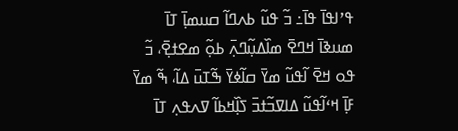ߟߴߊߟߊ߫ ߟߊ߫߸ ߏ߬ ߟߎ߬ ߕߍߣߊ߬ ߛߎߘߊ߲߫ ߠߊ߫
ߘߎߢߊ߫ ߞߣߐ߫ ߘߊ߰ߡߎ߲߬ߣߍ߲߫ ߕߋ߲߬ ߘߐߙߐ߲߫، ߏ߬ ߟߋ ߞߐ߫ ߊ߬ߟߎ߬ ߘߌ߫ ߛߊ߬ߦߌ߫ ߒ߬ߠߎ߫ ߡߊ߬، ߒ߬ ߘߌ߫ ߓߊ߲߫ ߞߵߊ߬ߟߎ߬ ߡߊߜߏ߬ߙߏ߫ ߖߊ߲߰ߞߕߊ߬ ߜߍߟߍ߲ ߠߊ߫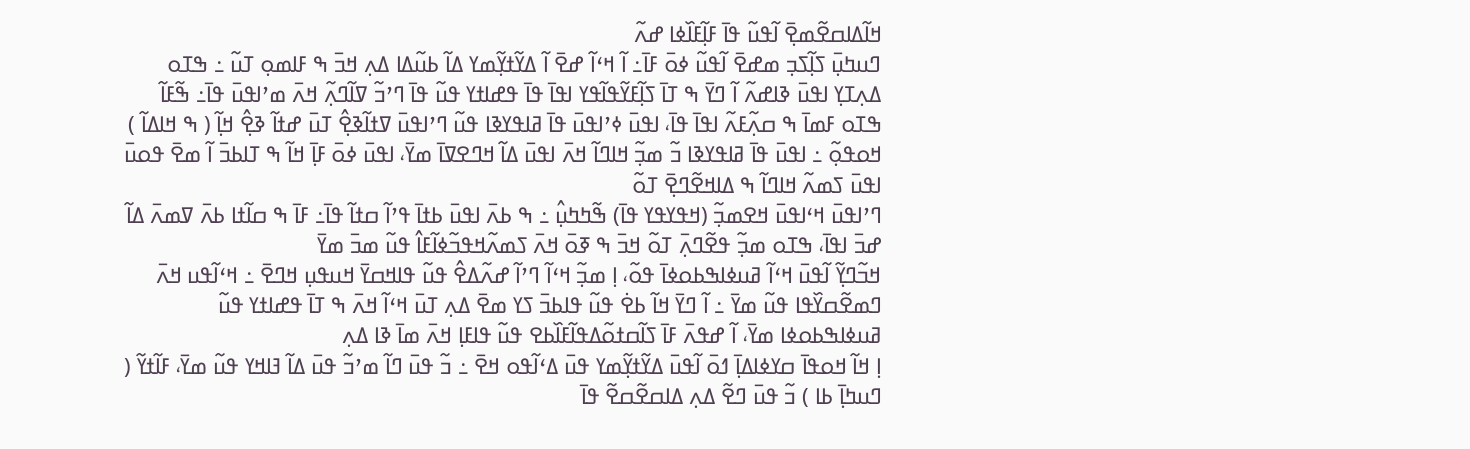ߞߊ߬ߡߊߛߐ߬ߘߐ߲߫ ߊ߬ߟߎ߬ ߟߊ߫ ߓߊ߲߬ߓߊ߰ߦߊ ߝߍ߬
ߣߎߤߎ߲߫ ߖߊ߲߬ߖߏ߲ ߘߝߐ߫ ߊ߬ߟߎ߬ ߦߋ߫ ߓߊ߫߸ ߊ߬ ߞߵߊ߬ ߝߐ߫ ߊ߬ ߡߌ߬ߙߌ߲߬ߘߌ ߡߊ߬ ߕߎ߬ߡߊ ߡߍ߲ ߞߏ߫ ߒ ߓߊߘߋ߲ ߠߎ߬ ߸ ߒߠߋ ߡߍ߲ߠߌ߲ ߊߟߎ߫ ߢߊߝߍ߬ ߊ߬ ߣߌ߫ ߒ ߠߊ߫ ߖߊ߲߬ߓߌ߬ߟߊ߬ߟߌ ߊߟߊ߫ ߟߊ߫ ߟߝߊߙߌ ߟߎ߬ ߟߊ߫ ߣߴߏ߬ ߜߊ߬ߣߍ߲߬ ߞߍ߫ ߘߴߊߟߎ߫ ߟߊ߫߸ ߒ߬ߓߊ߬ ߒߠߋ ߓߘߊ߫ ߒ ߛߍ߲߬ߓߍ߬ ߊߟߊ߫ ߟߊ߫، ߊߟߎ߫ ߦߴߊߟߎ߫ ߟߊ߫ ߥߊߟߌߢߊ ߟߎ߬ ߣߴߊߟߎ߫ ߜߙߊ߬ߢߐ߲߮ ߠߎ߫ ߝߙߊ߬ ߢߐ߲߮ ߞߊ߲߬ ( ߒ ߞߊߡߊ߬ ) ߞߋߟߋ߲߬ ߸ ߊߟߎ߫ ߟߊ߫ ߥߊߟߌߢߊ ߏ߬ ߘߏ߲߬ ߞߊߣߊ߬ ߞߍ߫ ߊߟߎ߫ ߡߊ߬ ߞߣߐߜߊ߫ ߘߌ߫، ߊߟߎ߫ ߦߋ߫ ߓߊ߲߫ ߞߊ߬ ߒ ߠߊߕߏ߫ ߊ߬ ߘߐ߫ ߟߋߎ߫ ߊߟߎ߫ ߖߘߍ߬ ߞߊߣߊ߬ ߒ ߡߊߞߐ߬ߣߐ߲߫ ߠߋ߬
ߣߴߊߟߎ߫ ߞߵߊߟߎ߫ ߞߐߘߏ߲߬ (ߞߟߌߟߌ ߟߊ߫) ߒ߬ߤߤߎ߲߮ ߸ ߒ ߕߍ߫ ߊߟߎ߫ ߕߙߊ߫ ߟߴߊ߬ ߛߙߊ߬ ߟߊ߫߸ ߓߊ߫ ߒ ߛߊ߬ߙߊ ߕߍ߫ ߜߘߍ߫ ߡߊ߬ ߝߏ߫ ߊߟߊ߫، ߒߠߋ ߘߏ߲߬ ߟߐ߬ߣߍ߲߫ ߠߋ߬ ߞߏ߫ ߒ ߧߋ߫ ߞߍ߫ ߖߘߍ߬ߞߟߏ߬ߦߊ߬ߓߊ߮ ߟߎ߬ ߘߏ߫ ߘߌ߫
ߞߏ߬ߣߌ߲߬ ߊ߬ߟߎ߫ ߞߵߊ߬ ߥߎߦߊߒߕߋߦߊ߫ ߟߋ߬، ߊ߲ ߘߏ߲߬ ߞߵߊ߬ ߣߴߊ߬ ߝߍ߬ߡߐ߮ ߟߎ߬ ߟߊߞߛߌ߫ ߞߎߟߎ߲ ߞߣߐ߫ ߸ ߞߵߊ߬ߟߎ ߞߍ߫ ߣߘߐ߬ߛߌ߰ߟߊ ߟߎ߬ ߘߌ߫ ߸ ߊ߬ ߣߌ߫ ߞߊ߬ ߕߐ߭ ߟߎ߬ ߟߊߕߏ߫ ߖߌ ߘߐ߫ ߡߍ߲ ߠߎ߫ ߞߵߊ߬ ߞߍ߫ ߒ ߠߊ߫ ߟߝߊߙߌ ߟߎ߬ ߥߎߦߊߒߕߋߦߊ ߘߌ߫، ߊ߬ ߝߟߍ߫ ߓߊ߫ ߖߊ߬ߛߙߋ߬ߡߟߊ߬ߓߊ߰ߕߐ ߟߎ߬ ߟߊߓߊ߲ ߞߍ߫ ߘߊ߫ ߢߊ ߡߍ߲
ߊ߲ ߞߊ߬ ߞߋߟߊ߫ ߛߌߦߊߡߊ߲߫ ߗߋ߫ ߊ߬ߟߎ߫ ߡߌ߬ߙߌ߲߬ߘߌ ߟߎ߫ ߡߵߊ߬ߟߋ ߞߐ߫ ߸ ߏ߬ ߟߎ߫ ߣߊ߬ ߘߴߏ߬ ߟߎ߫ ߡߊ߬ ߔߊߞߌ ߟߎ߬ ߘߌ߫، ߓߊ߬ߙߌ߬ ( ߣߎߤߊ߲߫ ߕߊ ) ߏ߬ ߟߎ߫ ߣߐ߬ ߡߍ߲ ߡߊߛߐ߬ߛߐ߬ ߟߊ߫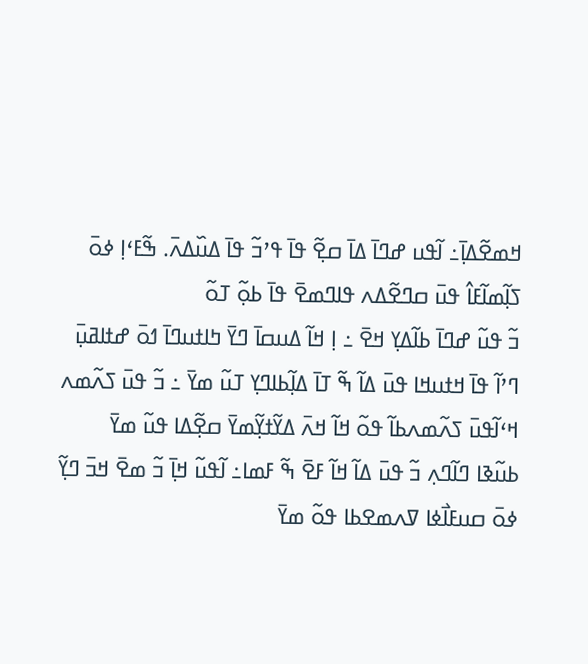ߞߘߐ߬ߡߊ߲߫߸ ߊ߬ߟߎ ߝߣߊ߫ ߡߊ߫ ߛߐ߲߬ ߟߊ߫ ߟߴߏ߬ ߟߊ߫ ߡߎ߰ߡߍ߫. ߒ߬ߓߵߊ߲ ߦߋ߫ ߖߊ߲߬ߘߊ߬ߓߊ߮ ߟߎ߫ ߛߣߐ߬ߡߍ ߟߊߣߘߐ߫ ߟߊ߫ ߕߋ߲߬ ߠߋ߬
ߏ߬ ߟߎ߬ ߝߣߊ߫ ߕߊ߬ߡߌ߲ ߞߐ߫ ߸ ߊ߲ ߞߊ߬ ߡߎߛߊ߫ ߣߌ߫ ߤߊߙߎߣߊ߫ ߗߋ߫ ߝߙߊߥߎ߲߫ ߣߴߊ߬ ߟߊ߫ ߞߙߎߞߊ ߟߎ߫ ߡߊ߬ ߒ߬ ߠߊ߫ ߡߊ߲߬ߕߊߣߌ߲ ߠߎ߬ ߘߌ߫ ߸ ߏ߬ ߟߎ߫ ߖߍ߬ߘߍ ߞߵߊ߬ߟߎ߫ ߖߍ߬ߘߍߕߊ߬ ߟߋ߬ ߞߊ߬ ߞߍ߫ ߡߌ߬ߙߌ߲߬ߘߌ߫ ߛߐ߲߬ߡߊ ߟߎ߬ ߘߌ߫
ߕߎ߬ߢߊ ߣߊ߬ߣߍ߲ ߏ߬ ߟߎ߫ ߡߊ߬ ߞߊ߬ ߓߐ߫ ߒ߬ ߓߘߊ߸ ߊ߬ߟߎ߬ ߞߊ߲߫ ߏ߬ ߘߐ߫ ߞߏ߫ ߣߌ߲߬ ߦߋ߫ ߛߎߓߊ߯ߦߊ ߜߍߘߐߕߊ ߟߋ߬ ߘߌ߫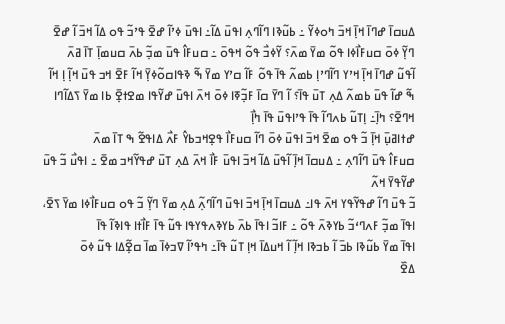ߡߎߛߊ߫ ߝߣߊ߫ ߞߊ߲߫ ߞߏ߫ ߤߋߦߌ߬ ߸ ߕߎ߬ߢߊ ߣߊ߬ߣߍ߲ ߊߟߎ߫ ߡߊ߬߸ ߊߟߎ߫ ߦߴߊ߬ ߝߐ߫ ߟߴߏ߬ ߟߋ ߡߊ߬ ߞߏ߫ ߊ߬ ߝߐ߫ ߣߌ߲߬ ߦߋ߫ ߛߎߓߊ߯ߦߊ ߟߋ߬ ߘߌ߫ ߘߍ߫؟ ߌ߬ߦߏ߯ ߟߋ߬ ߞߟߋ߫ ߸ ߛߎߓߊ߮ ߟߎ߫ ߘߏ߲߬ ߕߍ߫ ߛߎߘߊ߲߫ ߠߊ߫ ߥߍ߫
ߊ߬ߟߎ߬ ߝߣߊ߫ ߞߊ߲߫ ߞߴߌ ߣߊ߬ߣߴߊ߲ ߕߘߍ߬ ߟߊ߫ ߟߋ߬ ߓߊ߬ ߛߴߌ ߘߌ߫ ߒ߬ ߢߟߊߛߋ߬ߦߌ߲߫ ߞߊ߬ ߓߐ߫ ߞߏ ߟߎ߫ ߞߊ߲߬ ߊ߲ ߞߊ߬ ߒ߬ ߝߊ߬ ߟߎ߫ ߕߘߍ߬ ߡߍ߲ ߠߎ߫ ߟߊ߫؟ ߊ߬ ߣߌ߫ ߛߊ߫ ߓߏ߲߬ߧߊ ߦߋ߫ ߞߍ߫ ߊߟߎ߫ ߝߌ߬ߟߊ ߘߐߙߐ߲߫ ߕߊ ߘߌ߫ ߖߡߊ߬ߣߊ ߞߣߐ߫؟ ߤߊ߲߫߸ ߊ߲ߠߎ߬ ߕߍߣߊ߬ ߟߊ߫ ߟߴߊߟߎ߫ ߟߊ߫ ߤߊ߲߯
ߝߙߊߥߎ߲߫ ߞߊ߲߫ ߏ߬ ߟߋ ߘߐ߫ ߞߏ߫ ߊߟߎ߫ ߦߋ߫ ߣߊ߬ ߛߎߓߊ߯ ߟߐ߲ߞߏߕߌ߮ ߓߍ߯ ߡߊߟߐ߬ ߒ ߠߊ߫ ߘߍ߫
ߛߎߓߊ߮ ߟߎ߫ ߣߊ߬ߣߍ߲ ߸ ߡߎߛߊ߫ ߞߊ߲߫ ߊ߬ߟߎ߫ ߡߊ߬ ߞߏ߫ ߊߟߎ߫ ߓߊ߯ ߞߍ߫ ߡߍ߲ ߠߎ߫ ߝߟߌ߬ߞߏ ߘߐ߫ ߸ ߊߟߎ߯ ߏ߬ ߟߎ߫ ߝߌ߬ߟߌ߫ ߞߍ߬
ߏ߬ ߟߎ߫ ߣߊ߬ ߝߟߌ߬ߟߌ ߞߍ߫ ߟߊ߸ ߡߎߛߊ߫ ߞߊ߲߫ ߞߏ߫ ߊߟߎ߫ ߣߊ߬ߣߍ߲߬ ߡߍ߲ ߘߌ߫ ߣߌ߲߬ ߏ߬ ߟߋ ߛߎߓߊ߯ߦߊ ߘߌ߫ ߖߐ߫، ߊߟߊ߫ ߘߏ߲߬ ߓߍߣߵߏ߬ ߕߌߢߍ߫ ߟߋ߬ ߸ ߓߊߏ߬ ߊߟߊ߫ ߕߍ߫ ߕߌߢߍߟߌߟߊ ߟߎ߬ ߟߊ߫ ߓߊ߯ߙߊ ߟߊߢߊ߬ ߟߊ߫
ߊߟߊ߫ ߘߌ߫ ߕߎ߬ߢߊ ߕߏ߫ ߊ߬ ߕߏߢߊ ߞߊ߲߬ ߊ߬ ߞߎߡߊ߫ ߞߊ߲ ߠߎ߬ ߟߊ߫߸ ߤߟߴߊ߬ ߜߏߦߊ߫ ߘߊ߫ ߛߐ߲߬ߡߊ ߟߎ߬ ߦߋ߫
ߡߐ߰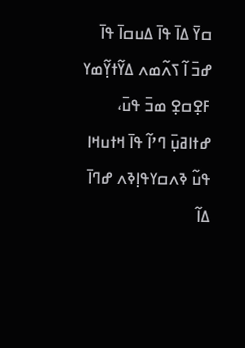ߛߌ߫ ߡߊ߫ ߟߊ߫ ߡߎߛߊ߫ ߟߊ߫ ߝߏ߫ ߊ߬ ߖߍ߬ߘߍ ߡߌ߬ߙߌ߲߬ߘߌ ߓߐ߲ߛߐ߲ ߘߏ߫ ߟߎ߫، ߝߙߊߥߎ߲߫ ߣߴߊ߬ ߟߊ߫ ߞߙߎߞߊ ߟߎ߬ ߢߍߛߌߟߊ߲ߢߍ ߝߣߊ߫ ߡߊ߬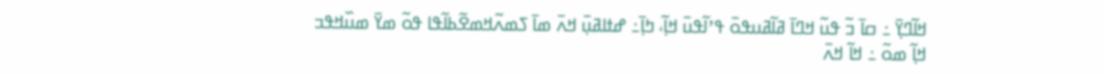ߞߊ߬ߣߌ߲߫ ߸ ߛߊ߫ ߏ߬ ߟߎ߬ ߞߣߊ߫ ߥߊ߬ߥߎߟߋ߫ ߟߴߊ߬ߟߎ߫ ߞߊ߲߬، ߤߊ߲߫߸ ߝߙߊߥߎ߲߫ ߞߍ߫ ߘߊ߫ ߖߘߍ߬ߞߘߐ߬ߕߊ߬ߟߊ ߟߋ߬ ߘߌ߫ ߘߎ߰ߞߟߏ ߞߊ߲߬ ߘߋ߬ ߸ ߞߊ߬ ߞߍ߫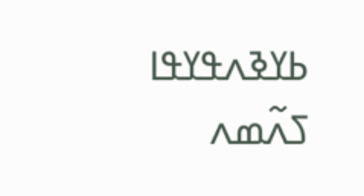ߕߌߢߍߟߌߟߊ ߖߍ߬ߘߍ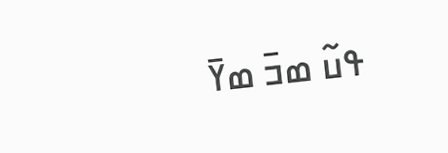ߟߎ߬ ߘߏ߫ ߘߌ߫